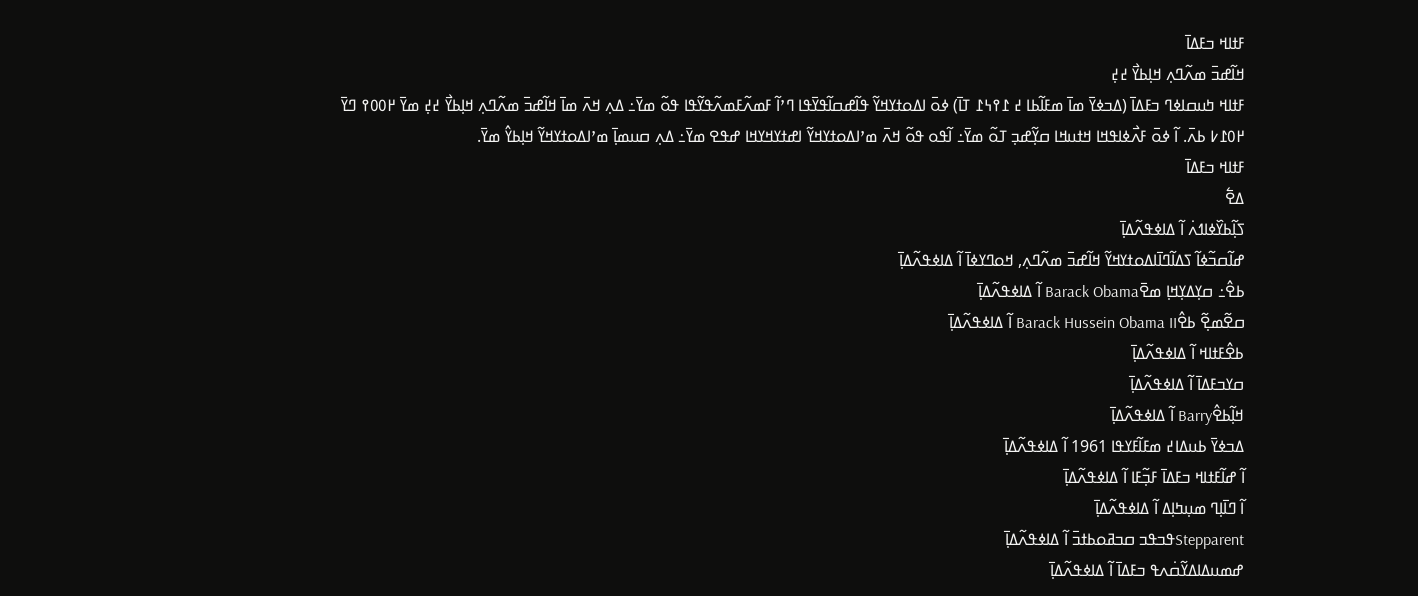ߓߙߊߞ ߏߓߡߊ߫
ߞߊ߬ߝߏ߫ ߘߍ߬ߣߍ߲ ߞߊ߲ߕߌ߯ ߄߄߲
ߓߙߊߞ ߤߎߛߊߦߣ ߏߓߡߊ߫ (ߡߏߦߌ߫ ߘߊ߫ ߘߓߊ߬ߕߊ ߄ ߁߉߆߁ ߠߊ߫) ߦߋ߫ ߊߡߋߙߌߞߌ߬ ߟߊ߬ߝߛߊ߬ߟߌ߫ߟߊ ߣߴߊ߬ ߓߘߍ߬ߓߘߍ߬ߟߌ߬ߟߊ ߟߋ߬ ߘߌ߫߸ ߡߍ߲ ߞߍ߫ ߘߊ߫ ߞߊ߬ߝߏ߫ ߘߍ߬ߣߍ߲ ߞߊ߲ߕߌ߯ ߄߄߲ ߘߌ߫ ߂߀߀߉ ߣߌ߫ ߂߀߁߇ ߕߍ߫. ߊ߬ ߦߋ߫ ߓߍ߯ߦߊߟߞߊ ߞߙߎߞߊ ߛߌ߲߬ߝߏ߲ ߠߋ߬ ߘߌ߫߸ ߊ߬ߟߋ ߟߋ߬ ߞߍ߫ ߘߴߊߡߋߙߌߞߌ߬ ߊߝߙߌߞߌߞߊ ߝߟߐ ߘߌ߫߸ ߡߍ߲ ߛߎߘߊ߲߫ ߘߴߊߡߋߙߌߞߌ߬ ߞߊ߲ߕߌ߮ ߘߌ߫.
ߓߙߊߞ ߏߓߡߊ߫
ߡߐ߱
ߖߊ߲߬ߕߌ߰ߦߊߗߍ߭ ߊ߬ ߡߊߦߟߍ߬ߡߊ߲߫
ߝߊ߬ߛߏ߬ߦߊ߬ ߖߡߊ߬ߣߊ߫ߊߡߋߙߌߞߌ߬ ߞߊ߬ߝߏ߫ ߘߍ߬ߣߍ߲, ߞߋߣߌߦߊ߫ ߊ߬ ߡߊߦߟߍ߬ߡߊ߲߫
ߕߐ߮߸ ߛߌ߲ߡߌ߲ߞߊ߲ ߘߐ߫Barack Obama ߊ߬ ߡߊߦߟߍ߬ߡߊ߲߫
ߛߐ߬ߘߐ߲߬ ߕߐ߮Barack Hussein Obama II ߊ߬ ߡߊߦߟߍ߬ߡߊ߲߫
ߕߐ߮ߓߙߊߞ ߊ߬ ߡߊߦߟߍ߬ߡߊ߲߫
ߛߌߏߓߡߊ߫ ߊ߬ ߡߊߦߟߍ߬ߡߊ߲߫
ߞߊ߲߬ߕߐ߮Barry ߊ߬ ߡߊߦߟߍ߬ߡߊ߲߫
ߡߏߦߌ߫ ߕߎߡߊ߄ ߘߓߊ߬ߓߌߟߊ 1961 ߊ߬ ߡߊߦߟߍ߬ߡߊ߲߫
ߊ߬ ߝߊ߬ߓߙߊߞ ߏߓߡߊ߫ ߓߏ߲߬ߓߊ ߊ߬ ߡߊߦߟߍ߬ߡߊ߲߫
ߊ߬ ߣߊ߫ߊ߲ߣ ߘߎ߲ߤߊ߲ߡ ߊ߬ ߡߊߦߟߍ߬ߡߊ߲߫
Stepparentߟߏߟߏ ߛߏߥߋߕߙߏ߫ ߊ߬ ߡߊߦߟߍ߬ߡߊ߲߫
ߝߘߎߡߊߡߌ߬ߛ߭ߍߟ ߏߓߡߊ߫ ߊ߬ ߡߊߦߟߍ߬ߡߊ߲߫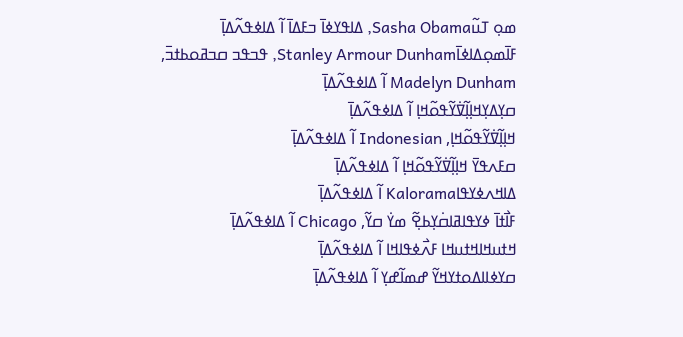ߘߋ߲ ߠߎ߬Sasha Obama, ߡߊߟߌߦߊ߫ ߏߓߡߊ߫ ߊ߬ ߡߊߦߟߍ߬ߡߊ߲߫
ߓߊ߫ߘߋ߲ߡߊߦߊ߫Stanley Armour Dunham, ߟߏߟߏ ߛߏߥߋߕߙߏ߫, Madelyn Dunham ߊ߬ ߡߊߦߟߍ߬ߡߊ߲߫
ߛߌ߲ߡߌ߲ߞߊ߲ߊ߲߬ߜ߭ߌ߬ߟߋ߬ߞߊ߲ ߊ߬ ߡߊߦߟߍ߬ߡߊ߲߫
ߞߊ߲ߊ߲߬ߜ߭ߌ߬ߟߋ߬ߞߊ߲, Indonesian ߊ߬ ߡߊߦߟߍ߬ߡߊ߲߫
ߛߓߍߟߌ߫ ߞߊ߲ߊ߲߬ߜ߭ߌ߬ߟߋ߬ߞߊ߲ ߊ߬ ߡߊߦߟߍ߬ߡߊ߲߫
ߡߊߞߍߦߌߟߊKalorama ߊ߬ ߡߊߦߟߍ߬ߡߊ߲߫
ߓߊ߯ߙߊ߫ ߦߌߟߊߥߊߛ߭ߌ߲ߕߐ߲߬ ߘߌ߭ ߛߌ߬, Chicago ߊ߬ ߡߊߦߟߍ߬ߡߊ߲߫
ߞߙߎߞߊߞߙߎߞߊ ߓߍ߯ߦߟߊߞߊ ߊ߬ ߡߊߦߟߍ߬ߡߊ߲߫
ߛߌߦߊߊߡߋߙߌߞߌ߬ ߝߘߊ߬ߝߌ߲ ߊ߬ ߡߊߦߟߍ߬ߡߊ߲߫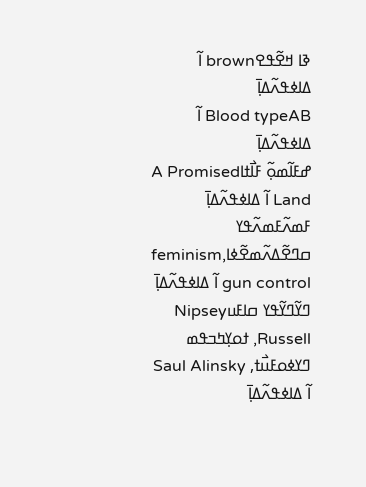ߢߊ ߞߐ߬ߟߐbrown ߊ߬ ߡߊߦߟߍ߬ߡߊ߲߫
Blood typeAB ߊ߬ ߡߊߦߟߍ߬ߡߊ߲߫
ߝߓߊ߬ߘߋ߲߬ ߓߊ߯ߙߊA Promised Land ߊ߬ ߡߊߦߟߍ߬ߡߊ߲߫
ߓߘߍ߬ߓߘߍ߬ߟߌ ߛߣߐ߬ߡߍ߬ߘߐ߬ߦߊfeminism, gun control ߊ߬ ߡߊߦߟߍ߬ߡߊ߲߫
ߣߌ߬ߣߌ߬ߟߌ ߛߊߓߎNipsey Russell, ߙߋߌ߲ߤߏߟߘ ߣߌߦߋߓߎ߯ߙ, Saul Alinsky ߊ߬ ߡߊߦߟߍ߬ߡߊ߲߫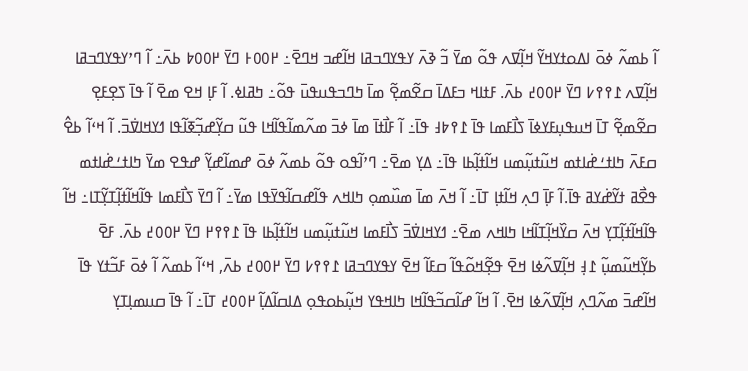ߊ߬ ߕߘߍ߬ ߦߋ߫ ߊߡߋߙߌߞߌ߬ ߞߊ߲߬ߜߍ ߟߋ߬ ߘߌ߫ ߏ߬ ߢߍ߫ ߌߟߌߣߏߥߊ ߞߊ߬ߝߏ ߞߣߐ߫߸ ߂߀߀߅ ߣߌ߫ ߂߀߀߈ ߕߍ߫߸ ߊ߬ ߣߴߌߟߌߣߏߥߊ ߞߊ߲߬ߜߍ ߁߉߉߇ ߣߌ߫ ߂߀߀߄ ߕߍ߫. ߓߙߊߞ ߏߓߡߊ߫ ߛߐ߬ߘߐ߲߬ ߘߊ߫ ߤߣߏߟߎߟߎ߫ ߟߋ߬߸ ߤߥߊߦ. ߊ߬ ߓߊ߲ ߞߐ ߘߐ߫ ߊ߬ ߟߊ߫ ߖߐ߲ߓߐ߲ ߛߐ߬ߘߐ߲߬ ߠߊ߫ ߞߎߟߎ߲ߓߌߦߊ߫ ߖߊ߯ߓߘߊ ߟߊ߫ ߁߉߈߃ ߟߊ߫߸ ߊ߬ ߓߊ߯ߙߊ߫ ߘߊ߫ ߦߏ߫ ߘߍ߬ߘߊ߬ߟߊ߬ߞߊ ߟߎ߬ ߛߌ߲߬ߝߏ߲߬ߧߊ߬ߟߊ ߗߌߞߊߜ߭ߏ߫. ߊ߬ ߞߵߊ߬ ߕߐ߮ ߛߓߍ߫ ߤߊߙߑߝ߭ߊߙߘ ߞߎ߬ߙߎ߲߬ߘߎ ߞߊ߬ߙߊ߲߬ߕߊ ߟߊ߫߸ ߡߌ߲ ߘߐ߫߸ ߣߴߊ߬ߟߋ ߟߋ߬ ߕߘߍ߬ ߦߋ߫ ߝߘߊ߬ߝߌ߲߬ ߝߟߐ ߘߌ߫ ߤߊߙߑߝ߭ߊߙߘ ߟߐ߯ߥ ߙߌ߬ߝ߭ߌߥ ߟߊ߫.ߊ߬ ߓߊ߲߫ ߣߍ߲ ߞߊ߬ߙߊ߲ ߠߊ߫߸ ߊ߬ ߞߍ߫ ߘߊ߫ ߘߎ߰ߘߋ߲ ߤߊߞߍ ߟߊ߬ߝߛߊ߬ߟߌ߫ߟߊ ߘߌ߫߸ ߊ߬ ߣߌ߫ ߖߊ߯ߓߘߊ ߟߊ߬ߞߊ߬ߙߊ߲߬ߠߌ߲߬ߠߊ߸ ߞߊ߬ ߟߊ߬ߞߊ߬ߙߊ߲߬ߠߌ߲ ߞߍ߫ ߛߌ߰ߞߊ߲߬ߠߊ߬ߞߊ ߤߊߞߍ ߘߐ߫߸ ߗߌߞߊߜ߭ߏ߫ ߖߊ߯ߓߘߊ ߞߎ߬ߙߎ߲߬ߘߎ ߞߊ߬ߙߊ߲߬ߕߊ ߟߊ߫ ߁߉߉߂ ߣߌ߫ ߂߀߀߄ ߕߍ߫. ߓߐ߫ ߕߌ߲߬ߞߎ߬ߘߎ߲߬ ߁߃߲ ߞߊ߲߬ߜߍ߬ߦߊ ߞߐ߫ ߟߐ߲߬ߞߋ߬ߟߊ߬ ߛߓߊ߬ ߞߐ߫ ߌߟߌߣߏߥߊ ߁߉߉߇ ߣߌ߫ ߂߀߀߄ ߕߍ߫, ߞߵߊ߬ ߕߘߍ߬ ߊ߬ ߦߋ߫ ߓߏ߬ߙߌ ߟߊ߫ ߞߊ߬ߝߏ߫ ߘߍ߬ߣߍ߲ ߞߊ߲߬ߜߍ߬ߦߊ ߞߐ߫. ߊ߬ ߞߊ߬ ߝߊ߬ߛߏ߬ߟߊ߬ߞߊ ߤߊߞߟߌ ߞߎ߲߬ߕߋߟߋ߲ ߡߊߛߊ߬ߡߊ߲߬ ߂߀߀߄ ߠߊ߫߸ ߊ߬ ߟߊ߫ ߛߎߘߊ߲ߠߌ߲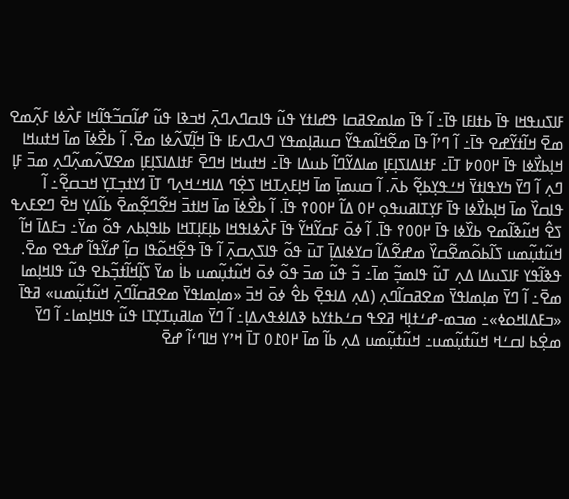ߓߊߖߎߟߞߊ ߟߊ߫ ߕߙߊߓߊ ߟߊ߫߸ ߊ߬ ߟߊ߫ ߘߊߘߐߥߛߊ ߟߝߊߙߌ ߟߎ߬ ߟߊߛߣߍߣߍ߲߫ ߞߏߢߊ ߟߎ߬ ߝߊ߬ߛߏ߬ߟߊ߬ߞߊ ߓߍ߯ߦߊ ߓߍ߲߬ߘߐ ߘߐ߫ ߞߊ߬ߙߌ߬ߝߐ ߟߊ߫߸ ߊ߬ ߣߴߊ߬ ߟߊ߫ ߘߐ߬ߞߊ߬ߘߟߌ߬ ߛߎߥߊ߲ߘߟߌ ߣߍߣߍߓߊ ߟߊ߫ ߞߊ߲߬ߜߍ߬ߦߊ ߘߐ߫. ߊ߬ ߕߐ߯ߦߊ߫ ߘߊ߫ ߞߙߎߞߊ ߞߊ߲ߕߌ߯ߦߊ ߟߊ߫ ߂߀߀߈ ߠߊ߫߸ ߓߙߊߡߊߖߊ߲ߓߊ߲ ߘߊߡߌ߬ߣߊ߬ ߕߎߡߊ ߟߊ߫߸ ߞߙߎߞߊ ߞߣߐ߫ ߓߙߊߡߊߖߊ߲ߓߊ߲ ߘߐߜߍ߬ߘߍ߲߬ߣߍ߲ ߘߏ߫ ߓߊ߲ ߣߍ߲ ߊ߬ ߣߌ߫ ߤߌߟߊߙߌ߫ ߞߑߟߌ߲ߕߐ߲߬ ߕߍ߫. ߊ߬ ߛߎߘߊ߲߫ ߘߊ߫ ߞߊ߲ߓߍ߲ߠߞߊ ߖߐ߲߭ߣ ߡߊߞߑߞߍ߲ߣ ߠߊ߫ ߗߌߙߏ߲ߠߌ߲ ߞߏߛߐ߲߬߸ ߊ߬ ߟߊߛߌ߰ ߘߊ߫ ߞߊ߲ߕߌ߯ߦߊ ߟߊ߫ ߓߌ߲ߠߊߥߎߟߋ߲ ߂߀ ߡߊ߬ ߂߀߀߉ ߟߊ߫. ߊ߬ ߕߐ߯ߦߊ߫ ߘߊ߫ ߞߊߙߏ߫ ߞߐ߬ߣߐ߲߬ߘߐ߫ ߕߊ߬ߡߌ߲ ߞߐ߫ ߣߐߓߍߟ ߖߐ߮ ߞߎ߬ߢߊ߬ߘߐ ߕߌ߰ߦߊ ߟߊ߫ ߂߀߀߉ ߟߊ߫. ߊ߬ ߦߋ߫ ߓߛߌ߬ߞߌ߬ ߟߊ߫ ߓߍ߯ߦߊߟߞߊ ߕߊ߲ߓߊ߲ߠߞߊ ߕߊߟߊ߲ߕߍ ߟߋ߬ ߘߌ߫߸ ߏߓߡߊ߫ ߞߊ߬ ߞߎ߬ߙߎ߲߬ߘߎ ߖߊ߬ߕߋ߬ߘߐ߬ߛߌ߰ ߘߝߐ߬ߡߊ߬ ߛߌߦߊߡߊ߲߫ ߠߎ߫ ߟߋ߬ ߟߊߖߍ߲ߛߍ߲߫ ߊ߬ ߟߊ߫ ߟߐ߲߬ߞߋ߬ߟߊ ߛߊ߲߬ ߝߌ߬ߟߊ߬ ߝߟߐ ߘߐ߫. ߟߢߊ߬ߟߌ ߓߊߖߎߡߊ ߡߍ߲ ߠߎ߬ ߟߊߘߏ߲߬ ߘߊ߫߸ ߏ߬ ߟߎ߬ ߘߏ߫ ߟߋ߬ ߦߋ߫ ߞߎ߬ߙߎ߲߬ߘߎ ߕߊ߭ ߘߌ߫ ߖߊ߲߬ߞߊ߬ߙߏ߲߬ߕߐ ߟߎ߬ ߟߊߞߊ߲ߘߊ ߘߐ߫߸ ߊ߬ ߣߌ߫ ߘߊ߲ߘߊߟߌ߫ ߘߐߥߛߊ߬ߣߍ߲ (ߡߍ߲ ߡߊߟߐ߲߫ ߕߐ߮ ߦߋ߫ ߞߏ߫ «ߘߊ߲ߘߊߟߌ߫ ߘߐߥߛߊ߬ߣߍ߲߫ ߞߎ߬ߙߎ߲߬ߘߎ» ߥߟߊ߫ «ߏߓߡߊߞߋߦ»߸ ߘߏߘ-ߝߑߙߊ߲ߞ ߥߐߟ ߛߑߕߙߌߕ ߢߡߊߦߟߍߡߊ߲߸ ߊ߬ ߣߌ߫ ߘߊߥߎ߲ߠߌ߲ߠߊ ߟߎ߬ ߟߊߞߊ߲ߘߊ߸ ߊ߬ ߣߌ߫ ߘߐ߲߭ߕ ߊߛߑߞ ߞߎ߬ߙߎ߲߬ߘߎ߸ ߞߎ߬ߙߎ߲߬ߘߎ ߡߍ߲ ߕߊ߬ ߘߊ߫ ߂߀߁߀ ߠߊ߫ ߞߴߌ ߞߊߣߵߊ߬ ߝߐ߫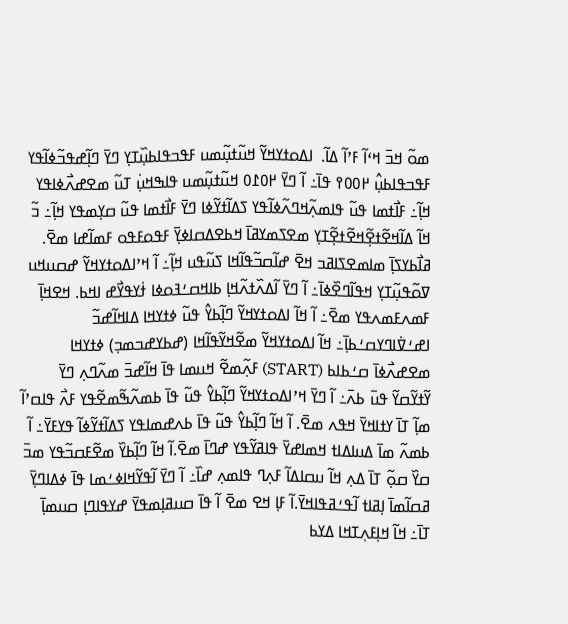ߘߋ߬ ߞߏ߫ ߞߵߊ߬ ߓߴߊ߬ ߡߊ߬.  ߊߡߋߙߌߞߌ߬ ߞߎ߬ߙߎ߲߬ߘߎ ߓߟߏߟߊߕߎ߲߰ߠߌ߲ ߣߌ߫ ߣߊ߲߬ߝߟߏ߬ߦߊ߬ߟߌ ߓߟߏߟߊߕߎ߲߮ ߂߀߀߉ ߟߊ߫߸ ߊ߬ ߣߌ߫ ߂߀߁߀ ߞߎ߬ߙߎ߲߬ߘߎ ߟߊߒߞߎ߲߭ ߠߎ߬ ߘߐߝߍ߯ߦߊߟߌ ߞߊ߲߬߸ ߓߊ߯ߙߘߊ ߟߎ߬ ߟߊߘߍ߲߬ߞߣߍ߬ߦߊ߬ߟߌ ߖߡߊ߬ߙߌ߬ߦߊ ߣߌ߫ ߓߊ߯ߙߘߊ ߟߎ߬ ߛߌ߲ߘߟߌ ߞߊ߲߬߸ ߏ߬ ߞߊ߬ ߡߊ߬ߞߐ߬ߙߐ߲߬ߞߐ߬ߙߐ߲߬ߠߌ߲ ߘߐߖߘߌߥߊ߫ ߞߕߐߡߛߊߦߌ߲߫ ߓߟߋߓߟߋ ߓߘߊ߬ߝߊ ߘߐ߫. ߥߊ߯ߕߌߖߊ߲߫ ߘߊߘߐߖߊߥߏ ߞߐ߫ ߝߊ߬ߛߏ߬ߟߊ߬ߞߊ ߖߎ߬ߟߎ ߞߊ߲߬߸ ߊ߬ ߞߴߊߡߋߙߌߞߌ߬ ߝߛߎߞߎ ߜߋ߬ߟߎ߲߬ߠߌ߲ ߞߟߊ߬ߣߐ߰ߦߊ߫߸ ߊ߬ ߣߌ߫ ߊ߬ߡߍ߰ߙߍ߬ߞߊ߲ ߕߊߞߛߑߔߋߦߊ ߙ߭ߌߟߌ߯ߝ ߊߞߕ. ߞߐߞߊ߲߫ ߓߘߍߓߘߍߟߌ ߘߐ߫߸ ߊ߬ ߞߊ߬ ߊߡߋߙߌߞߌ߬ ߣߊ߲߬ߕߌ߮ ߟߎ߬ ߦߙߌߞߊ ߡߊߞߊ߬ߝߏ߬ ߊߝߑߜ߭ߊߣߌߛߑߕߊ߲߫߸ ߞߊ߬ ߊߡߋߙߌߞߌ߬ ߘߐ߬ߞߌ߬ߟߊ߬ߞߊ (ߝߕߌߝߏߘߏ߲) ߦߙߌߞߊ ߘߐߝߍ߯ߦߊ߫ ߛߑߕߊߕ (START) ߓߍ߲߬ߘߐ߬ ߞߎߘߊ ߟߊ߫ ߞߊ߬ߝߏ߫ ߘߍ߬ߣߍ߲ ߣߌ߫ ߌ߬ߙߌ߬ߛߌ߬ ߟߎ߫ ߕߍ߫߸ ߊ߬ ߣߌ߫ ߞߴߊߡߋߙߌߞߌ߬ ߣߊ߲߬ߕߌ߮ ߟߎ߬ ߟߊ߫ ߕߘߍ߬ߒ߬ߘߐ߬ߟߌ ߓߍ߯ ߟߊߛߴߊ߬ ߘߊ߲߬ ߠߊ߫ ߌߙߊߞߌ߫ ߞߟߍ ߘߐ߫. ߊ߬ ߞߊ߬ ߣߊ߲߬ߕߌ߮ ߟߎ߬ ߟߊ߫ ߕߍߝߘߊߟߌ ߖߡߊ߬ߙߌ߬ߦߊ߬ ߟߌߓߌ߫߸ ߊ߬ ߕߘߍ߬ ߘߊ߫ ߡߎߊߡߊߙ ߞߘߊߝߌ߫ ߟߊߥߌ߬ߟߌ ߝߣߊ߫ ߘߐ߫.ߊ߬ ߞߊ߬ ߣߊ߲߬ߕߌ߰ ߘߐ߬ߓߛߏ߬ߟߌ ߘߏ߫ ߛߌ߰ ߛߋ߲߬ ߠߊ߫ ߡߍ߲ ߞߊ߬ ߎߛߊߡߊ߬ ߓߍ߲ߣ ߟߊߘߍ߲ ߝߊ߰߸ ߊ߬ ߣߌ߫ ߊ߬ߟߌ߬ߞߊߦߑߘߊ ߟߊ߫ ߦߡߊߣߌ߲߫ ߥߛߊ߬ߘߊ߫ ߊ߲ߥߊߙ ߊ߬ߟߑߥߟߊߞߌ߫.ߊ߬ ߓߊ߲ ߞߐ ߘߐ߫ ߊ߬ ߟߊ߫ ߛߎߥߊ߲ߘߟߌ߫ ߝߌߟߊߣߊ߲ ߛߎߘߊ߲߫ ߠߊ߫߸ ߞߊ߬ ߞߊ߲ߓߍ߲ߠߞߊ ߡߌߕ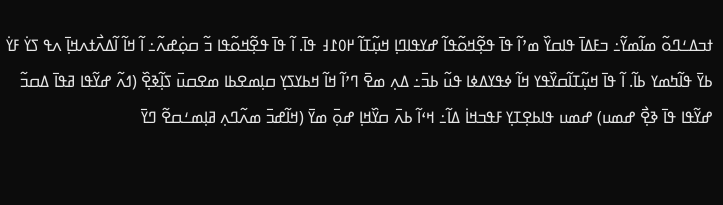ߙߏߡߑߣߋ߬ ߘߊ߬ߘߌ߬߸ ߏߓߡߊ߫ ߟߊߛߌ߰ ߘߴߊ߬ ߟߊ߫ ߟߐ߲߬ߞߋ߬ߟߊ߬ ߝߌߟߊߣߊ߲ ߞߎ߲߬ߠߊ߬ ߂߀߁߃ ߟߊ߫. ߊ߬ ߟߊ߫ ߟߐ߲߬ߞߋ߬ߟߊ ߏ߬ ߛߋ߲߭ߝߍ߬߸ ߊ߬ ߞߊ߬ ߊ߬ߡߍ߯ߙߍߞߊ߲߫ ߍߟ ߖߌ߭ ߓߌ߭ ߕߌ߫ ߟߊ߬ߤߘߌ ߕߊ߬. ߊ߬ ߟߊ߫ ߞߎ߲߬ߠߊ߬ߛߌ߰ߟߌ ߞߊ߬ ߦߟߌߡߦߊ ߟߎ߬ ߕߏ߫߸ ߡߍ߲ ߘߐ߫ ߣߴߊ߬ ߞߊ߬ ߞߕߌߖߌ߲ ߛߊ߲ߘߐߕߊ ߘߐߛߎ߫ ߖߊ߲߬ߢߐ߲߰ (ߗߍ߬ ߝߌ߬ߟߊ ߥߟߊ߫ ߡߛߏ߬ ߝߌ߬ߟߊ ߟߊ߫ ߢߐ߲߯ ߝߘߎ) ߝߘߎ ߟߊߕߐ߲ߠߌ߲ ߓߟߏߞߊ߭ ߡߊ߬߸ ߞߵߊ߬ ߕߍ߫ ߛߌ߰ߞߊ߲ ߝߋ߲߫ ߘߌ߫ (ߞߊ߬ߝߏ߫ ߘߍ߬ߣߍ߲ ߥߊ߲ߘߑߛߐ߬ ߣߌ߫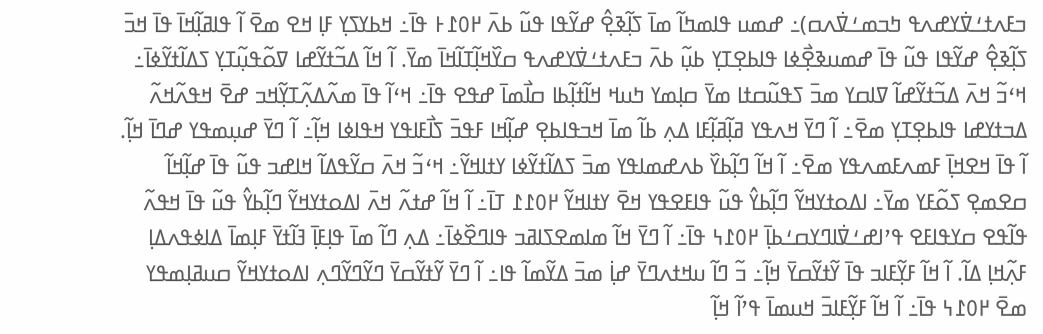ߏߓߍߙߑߜ߭ߌߝߍߟ ߤߏߘߑߜ߭ߍߛ)߸ ߝߘߎ ߟߊߘߤߊ߬ ߘߊ߫ ߖߊ߲߬ߢߐ߲߮ ߝߌ߬ߟߊ ߟߎ߬ ߕߍ߫ ߂߀߁߅ ߟߊ߫߸ ߞߕߌߖߌ߲ ߓߊ߲ ߞߐ ߘߐ߫ ߊ߬ ߟߊߥߊ߲߬ߞߊ߫ ߟߊ߫ ߞߏ߫ ߖߊ߲߬ߢߐ߲߮ ߝߌ߬ߟߊ ߟߎ߬ ߟߊ߫ ߝߘߎߢߐ߲߯ߦߊ ߟߊߕߐ߲ߠߌ߲ ߕߎ߲߬ ߕߍ߫ ߏߓߍߙߑߜ߭ߌߝߍߟ ߛߌ߰ߞߊ߲߬ߠߊ߬ߞߊ߫ ߘߌ߫. ߊ߬ ߞߊ߬ ߡߏ߬ߙߌ߬ߝߊ ߜߋ߬ߟߎ߲߬ߠߌ߲ ߖߡߊ߬ߙߌ߬ߦߊ߫߸ ߞߵߏ߬ ߞߍ߫ ߡߏ߬ߙߌ߬ߝߊ߬ ߜߊߛߌ ߘߏ߫ ߖߟߎ߬ߛߙߊ ߘߌ߫ ߛߊ߲ߘߌ ߤߎߞ ߞߊ߬ߙߊ߲߬ߕߊ ߛߊ߯ߘߊ߫ ߝߟߐ ߟߊ߫߸ ߞߵߊ߬ ߟߊ߫ ߘߍ߬ߡߍ߲߬ߠߌ߲߬ߞߏ ߝߐ߫ ߞߟߍ߬ߞߍ߬ ߡߏߙߌߝߊ ߟߊߕߐ߲ߠߌ߲ ߘߐ߫߸ ߊ߬ ߣߌ߫ ߞߍߟߌ ߥߊ߲߬ߥߊ߲߬ߓߊ ߡߍ߲ ߕߊ߬ ߘߊ߫ ߞߏߟߊߕߐ߲ ߝߊ߲߬ߞߊ ߓߟߏ߫ ߖߊ߯ߓߊߟߌ ߞߟߊߦߊ ߞߊ߲߬߸ ߊ߬ ߣߌ߫ ߝߎ߲ߘߟߌ ߝߣߊ߫ ߞߊ߲߬. ߊ߬ ߟߊ߫ ߞߐߞߊ߲߫ ߓߘߍߓߘߍߟߌ ߘߐ߫߸ ߊ߬ ߞߊ߬ ߣߊ߲߬ߕߌ߰ ߕߍߝߘߊߟߌ ߘߏ߫ ߖߡߊ߬ߙߌ߬ߦߊ ߌߙߊߞߌ߬߸ ߞߵߏ߬ ߞߍ߫ ߛߌ߬ߟߡߊ߬ ߞߊߝߏ ߟߎ߬ ߟߊ߫ ߝߊ߲߬ߞߊ߬ ߛߐߘߐ߲ ߖߋ߬ߓߌ ߘߌ߫߸ ߊߡߋߙߌߞߌ߬ ߣߊ߲߬ߕߌ߮ ߟߎ߬ ߟߊߓߐߟߌ ߞߐ߫ ߌߙߊߞߌ߬ ߂߀߁߁ ߠߊ߫߸ ߊ߬ ߞߊ߬ ߝߙߍ߬ ߞߍ߫ ߊߡߋߙߌߞߌ߬ ߣߊ߲߬ߕߌ߮ ߟߎ߬ ߟߊ߫ ߞߟߍ߬ ߟߊ߬ߟߐ ߛߌߟߊߓߐ ߟߴߊߝߑߜ߭ߊߣߌߛߑߕߊ߲߫ ߂߀߁߆ ߟߊ߫߸ ߊ߬ ߣߌ߫ ߞߊ߬ ߘߊߘߐߖߊߥߏ ߟߊߣߐ߰ߦߊ߫߸ ߡߍ߲ ߣߊ߬ ߘߊ߫ ߟߊ߲ߓߊ߲߫ ߔߊ߬ߙߌ߫ ߓߊ߲ߘߊ߫ ߡߊߦߟߍߡߊ߲ ߓߍ߲߬ߞߊ߲ ߡߊ߬. ߊ߬ ߞߊ߬ ߓߌ߲߬ߓߊߏ ߟߊ߫ ߌ߬ߙߌ߬ߛߌ߫ ߞߊ߲߬߸ ߏ߬ ߣߊ߬ ߎߞߙߍߣߌ߫ ߝߊ߲߭ ߘߏ߫ ߡߌ߬ߘߊ߬ ߟߊ߸ ߊ߬ ߣߌ߫ ߌ߬ߙߌ߬ߛߌ߫ ߣߌ߬ߣߌ߬ߣߍ߲ ߊߡߋߙߌߞߌ߬ ߛߎߥߊ߲ߘߟߌ ߘߐ߫ ߂߀߁߆ ߟߊ߫߸ ߊ߬ ߞߊ߬ ߓߌ߲߬ߓߊߏ߫ ߞߎߘߊ߫ ߟߴߊ߬ ߞߊ߲߬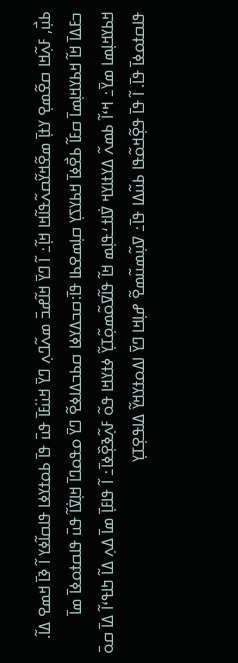ߕߎ߲߯, ߓߍ߲߬ߞߊ ߛߐ߬ߘߐ߲ ߌߙߊ߲߫ ߘߐ߬ߞߌ߬ߛߍ߬ߟߊ߬ߞߊ ߞߊ߲߬߸ ߊ߬ ߣߌ߫ ߞߊ߬ߝߏ߫ ߘߍ߬ߣߍ߲ ߣߌ߫ ߞߎ߳ߓߊ߫ ߟߎ߫ ߟߊ߫ ߕߋߙߌߦߊ ߟߊߛߊ߬ߦߌ ߊ߬ ߢߊ߫ ߞߘߐ ߡߊ߬. ߏߓߡߊ߫ ߞߊ߬ ߞߕߌߞߊ߲ߘߊ߫ ߛߓߊ߬ ߕߐ߯ߦߊ߫ ߞߕߌߖߌ߲ ߛߊ߲ߘߐߕߊ ߟߊ߫:ߛߏߡߌߦߊ ߛߕߏߡߊߦߐ߬ ߣߌ߫ ߋߟߋߣߊ߫ ߞߊ߲ߜ߭ߊ߬ ߟߎ߫ ߟߊߛߙߋߦߊ߫ ߘߊ߫ ߞߕߌߞߊ߲ߘߊ ߘߌ߫߸ ߞߵߊ߬ ߕߘߍ߬ ߡߌߙߊߌߞ ߜ߭ߊߙߑߟߊ߲ߘ ߞߊ߬ ߟߊ߬ߜߋ߬ߘߋ߲߬ߠߌ߲߬ ߦߙߌߞߊ ߟߋ߬ ߓߍ߲߬ߢߐ߲߰ߦߊ߫߸ ߊ߬ ߟߊߓߊ߲߫ ߘߊ߫ ߡߍ߲ ߡߊ߬ ߤߊߟߵߊ߬ ߡߊ߫ ߛߋ߫ ߟߊߛߙߋߦߊ߫ ߟߊ߫. ߊ߬ ߟߊ߫ ߟߐ߲߬ߞߋ߬ߟߊ ߕߎ߬ߡߊ ߟߊ߫߸ ߜߎ߲߬ߘߎ߬ߘߐ߬ ߝߊ߲ߞߊ ߣߌ߫ ߊߡߋߙߌߞߌ߬ ߡߊߟߐ߲ߠߌ߲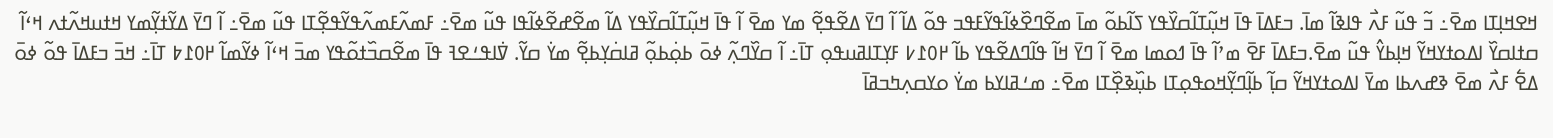ߞߐߞߊ߲ߠߊ ߘߐ߫߸ ߏ߬ ߟߎ߬ ߓߍ߯ ߟߊߢߊ߬ ߘߊ߫. ߏߓߡߊ߫ ߟߊ߫ ߞߎ߲߬ߠߊ߬ߛߌ߰ߟߌ ߖߊ߬ߕߋ߬ ߘߊ߫ ߘߐ߬ߣߐ߰ߦߊ߬ߟߌ߬ߓߟߏ ߟߋ߬ ߡߊ߬ ߊ߬ ߣߌ߫ ߡߐ߬ߟߐ߲߬ ߘߌ ߘߐ߫ ߊ߬ ߟߊ߫ ߞߎ߲߬ߠߊ߬ߛߌ߰ߟߌ ߡߊ߬ ߘߐ߬ߝߐ߬ߦߊ߬ߟߊ ߟߎ߬ ߘߐ߫߸ ߓߘߍ߬ߓߘߍ߬ߟߌ߬ߟߐ߲߬ߠߊ ߟߎ߬ ߘߐ߫߸ ߊ߬ ߣߌ߫ ߡߌ߬ߙߌ߲߬ߘߌ ߞߙߎߞߍ߬ߙߍ ߞߵߊ߬ ߛߙߊߛߌ߰ ߊߡߋߙߌߞߌ߬ ߞߊ߲ߕߌ߮ ߟߎ߬ ߘߐ߫.ߏߓߡߊ߫ ߓߐ߫ ߘߴߊ߬ ߟߊ߫ ߗߋߘߊ ߘߐ߫ ߊ߬ ߣߌ߫ ߞߊ߬ ߟߊ߬ߣߡߐ߬ߟߌ ߕߊ߬ ߂߀߁߇ ߓߌ߲ߠߊߥߎߟߋ߲ ߠߊ߫߸ ߊ߬ ߛߌ߰ߣߍ߲߬ ߦߋ߫ ߕߋ߲߭ߕߋ߲߬ ߥߊߛ߭ߌ߲ߕߐ߲߬ ߘߌ߭ ߛߌ߬. ߜ߭ߊߟߑߐߔ ߟߊ߫ ߘߐ߬ߛߏ߰ߙߋ߬ߟߌ ߘߏ߫ ߞߵߊ߬ ߦߌ߬ߘߊ߬ ߂߀߁߈ ߠߊ߫߸ ߞߏ߫ ߏߓߡߊ߫ ߟߋ߬ ߦߋ߫ ߡߐ߱ ߓߍ߯ ߘߐ߫ ߢߝߍߕߊ ߘߌ߫ ߊߡߋߙߌߞߌ߬ ߛߊ߲߬ ߕߊ߲߬ߣߌ߲߬ߞߋߟߋ߲ߠߊ ߕߎ߲߰ߢߐ߲߰ߠߊ ߘߐ߫߸ ߘߑߥߊߌߕ ߘߌ߭ ߋߌߛߍ߲ߤߏߥߊ߫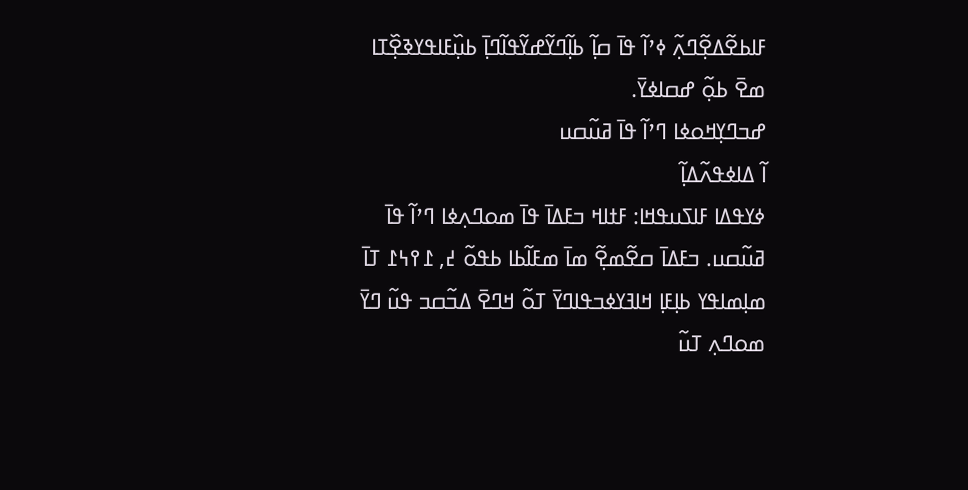ߓߊߕߐ߬ߡߐ߲߬ߣߍ߲߬ ߦߴߊ߬ ߟߊ߫ ߛߊ߲߬ ߕߊ߲߬ߣߌ߬ߝߌ߬ߟߊ߬ߣߊ߲߫ ߕߎ߲߰ߓߊߟߌߢߐ߲߰ߠߊ ߘߐ߫ ߕߋ߲߬ ߝߛߊߦߌ߫.
ߝߏߣߌ߲ߞߋߦߊ ߣߴߊ߬ ߟߊ߫ ߥߎ߬ߛߎ
ߊ߬ ߡߊߦߟߍ߬ߡߊ߲߬
ߦߌߟߡߊ ߓߊߖߎߟߞߊ: ߓߙߊߞ ߏߓߡߊ߫ ߟߊ߫ ߘߋߣߍ߲ߦߊ ߣߴߊ߬ ߟߊ߫ ߥߎ߬ߛߎ. ߏߓߡߊ߫ ߛߐ߬ߘߐ߲߬ ߘߊ߫ ߘߓߊ߬ߕߊ ߕߟߋ߬ ߄, ߁߉߆߁ ߠߊ߫ ߘߊ߲ߘߊߟߌ ߕߊ߲ߓߊ߲ ߞߊߔߌߦߏߟߊߣߌ߫ ߠߋ߬ ߞߣߐ߫ ߡߏ߬ߛߏ ߟߎ߬ ߣߌ߫ ߘߋߣߍ߲ ߠߎ߬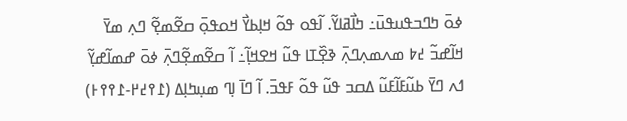ߦߋ߫ ߤߣߏߟߎߟߎ߫߸ ߤߊ߯ߥߊߌ߬. ߊ߬ߟߋ ߟߋ߬ ߞߊ߲ߕߌ߯ ߞߋߟߋ߲߫ ߛߐ߬ߘߐ߲߬ ߣߍ߲ ߘߌ߫ ߞߊ߬ߝߏ߬ ߄߈ ߘߍߘߍ߲ߣߍ߲߫ ߢߐ߲߰ߠߊ ߟߎ߬ ߞߐߞߊ߲߬߸ ߊ߬ ߛߐ߬ߘߐ߲߬ߣߍ߲߫ ߦߋ߫ ߝߘߊ߬ߝߌ߲߬ ߗߍ ߣߌ߫ ߕߎ߬ߓߊ߬ߓߎ߬ ߡߛߏ ߟߎ߬ ߟߋ߬ ߓߟߏ߫. ߊ߬ ߣߊ߫ ߊ߲ߣ ߘߎ߲ߤߊ߲ߡ (߁߉߄߂-߁߉߉߅)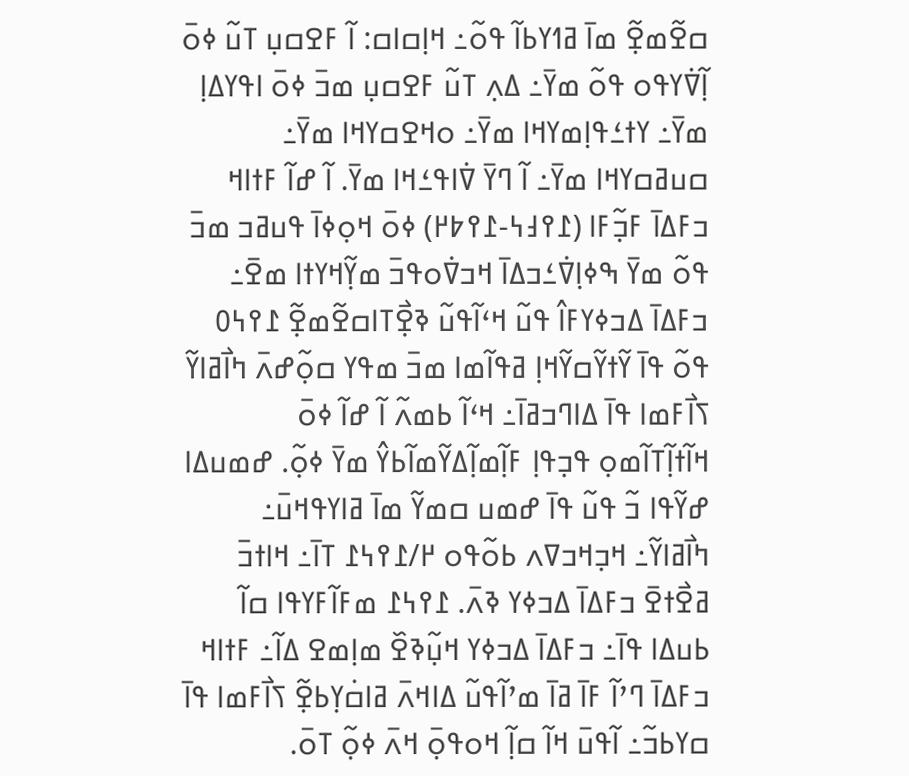ߛߐ߬ߘߐ߲߬ ߘߊ߫ ߥߗߌߕߊ߬ ߟߋ߬߸ ߞߊ߲ߛߊߛ: ߊ߬ ߓߐߛߎ߲ ߠߎ߬ ߦߋ߫ ߊ߲߬ߜ߭ߌߟߋ ߟߋ߬ ߘߌ߫߸ ߡߍ߲ ߠߎ߬ ߓߐߛߎ߲ ߘߏ߫ ߦߋ߫ ߊߟߌߡߊ߲ ߘߌ߫߸ ߌߙߑߟߊ߲ߘߌߞߊ ߘߌ߫߸ ߋߞߐߛߌߞߊ ߘߌ߫߸ ߛߎߥߛߌߞߊ ߘߌ߫߸ ߊ߬ ߣߌ߫ ߜ߭ߊߟߑߞߊ ߘߌ߫. ߊ߬ ߝߊ߬ ߓߙߊߞ ߏߓߡߊ߫ ߓߏ߲߬ߓߊ (߁߉߃߆-߁߉߈߂) ߦߋ߫ ߞߋ߲ߦߊ߫ ߟߎߥߏ ߘߏ߫ ߟߋ߬ ߘߌ߫ ߒߦߊ߲ߜ߭ߑߏߡߊ߫ ߞߏߜ߭ߋߟߏ߫ ߘߌ߲߬ߞߌߙߊ ߘߐ߫߸ ߏߓߡߊ߫ ߡߏߦߌߓߊ߮ ߟߎ߬ ߞߵߊ߬ߟߎ߬ ߢߐ߲߯ߠߊߛߐ߬ߘߐ߲߬ ߁߉߆߀ ߟߋ߬ ߟߊ߫ ߌ߬ߙߌ߬ߛߌ߬ߞߊ߲ ߥߟߊ߬ߘߊ ߘߏ߫ ߘߟߌ ߛߋ߲߬ߝߍ߫ ߤߊ߯ߥߊߌ߬ ߖߊ߯ߓߘߊ ߟߊ߫ ߡߊߣߏߥߊ߫߸ ߞߵߊ߬ ߕߘߍ߬ ߊ߬ ߝߊ߬ ߦߋ߫ ߞߊ߬ߙߊ߲߬ߠߊ߬ߘߋ߲ ߟߏ߲ߟߊ߲ ߓߊ߲߬ߘߊ߲߬ߡߌ߬ߘߊ߬ߕߌ߮ ߘߌ߫ ߦߋ߲߬. ߝߘߎߡߊ ߝߌ߬ߟߊ ߏ߬ ߟߎ߬ ߟߊ߫ ߝߘߎ ߛߘߌ߬ ߘߊ߫ ߥߊߌߟߞߎ߫߸ ߤߊ߯ߥߊߌ߬߸ ߞߏ߲ߞߏߜߍ ߕߋ߬ߟߋ ߂/߁߉߆߁ ߠߊ߫߸ ߞߊߙߏ߫ ߥߐ߯ߙߐ߫ ߏߓߡߊ߫ ߡߏߦߌ ߢߍ߫. ߁߉߆߁ ߘߓߊ߬ߓߌߟߊ ߛߊ߬ ߕߎߡߊ ߟߊ߫߸ ߏߓߡߊ߫ ߡߏߦߌ ߞߎ߲߬ߢߐ߰ ߘߊ߲ߘߐ ߡߊ߬߸ ߓߙߊߞ ߏߓߡߊ߫ ߣߴߊ߬ ߓߊ߫ ߥߊ߫ ߘߴߊ߬ߟߎ߬ ߡߊߞߍ߫ ߥߊߛ߭ߌ߲ߕߐ߲߬ ߖߊ߯ߓߘߊ ߟߊ߫ ߛߌߕߏ߬߸ ߊ߬ߟߎ߫ ߞߊ߬ ߛߊ߲߬ ߞߋߟߋ߲߫ ߞߍ߫ ߦߋ߲߬ ߠߋ߫.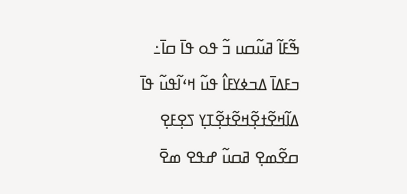ߒ߬ߓߊ߬ ߥߎ߬ߛߎ ߏ߬ ߟߋ ߟߊ߫ ߛߊ߫߸ ߏߓߡߊ߫ ߡߏߦߌߓߊ߮ ߟߎ߬ ߞߵߊ߬ߟߎ߬ ߟߊ߫ ߡߊ߬ߞߐ߬ߙߐ߲߬ߞߐ߬ߙߐ߲߬ߠߌ߲ ߖߐ߲ߓߐ߲ ߛߐ߬ߘߐ߲ ߥߛߎ߬ ߝߟߐ ߘߐ߫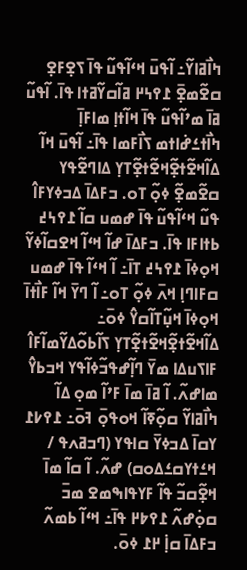ߤߊ߯ߥߊߌ߬߸ ߊ߬ߟߎ߫ ߞߵߊ߬ߟߎ߬ ߟߊ߫ ߖߐ߲ߓߐ߲ ߛߐ߬ߘߐ߲߫ ߁߉߆߂ ߥߊ߬ߛߌ߬ߥߙߊ ߟߊ߫. ߊ߬ߟߎ߬ ߥߊ߫ ߘߴߊ߬ߟߎ߬ ߟߊ߫ ߞߊ߬ߙߊ߲ ߘߊߓߊ߲߫ ߤߊ߯ߙߑߝ߭ߊߙߘ ߖߊ߯ߓߘߊ ߟߊ߫߸ ߊ߬ߟߎ߫ ߞߊ߬ ߡߊ߬ߞߐ߬ߙߐ߲߬ߞߐ߬ߙߐ߲߬ߠߌ߲ ߡߊߣߐ߬ߟߌ ߛߐ߬ߘߐ߲߬ ߦߋ߲߬ ߠߋ. ߏߓߡߊ߫ ߡߏߦߌߓߊ߮ ߟߎ߬ ߞߵߊ߬ߟߎ߬ ߟߊ߫ ߝߘߎ ߛߊ߬ ߁߉߆߄ ߕߙߊߓߊ ߟߊ߫. ߏߓߡߊ߫ ߝߊ߬ ߞߵߊ߬ ߞߐߛߊ߬ߦߌ߬ ߞߋ߲ߦߊ߫ ߁߉߆߄ ߠߊ߫߸ ߊ߬ ߞߵߊ߬ ߟߊ߫ ߝߘߎ ߛߓߊߣߊ߲ ߞߍ߫ ߦߋ߲߬ ߠߋ߸ ߊ߬ ߣߌ߫ ߞߊ߬ ߓߊ߯ߙߊ߫ ߞߋ߲ߦߊ߫ ߞߎ߲߬ߠߊ߬ߛߌ߮ ߦߋ߫߸ ߡߊ߬ߞߐ߬ߙߐ߲߬ߞߐ߬ߙߐ߲߬ߠߌ߲ ߖߊ߬ߕߋ߬ߡߌ߬ߘߊ߬ߓߊ߮ ߓߊߖߎߡߊ ߘߌ߫ ߣߊ߲߬ߝߟߏ߬ߦߊ߬ߟߌ ߞߏߕߌ߮ ߘߊߝߍ߬. ߊ߬ ߥߊ߫ ߘߊ߫ ߓߴߊ߬ ߘߋ߲ ߡߊ߬ ߤߊ߯ߥߊߌ߬ ߛߋ߲߬ߧߊ߬ ߞߋߟߋ߲߫ ߔߋ߫߸ ߁߉߇߁ ߌߛߊ߫ ߡߏߦߌ߫ ߛߊߟߌ (ߣߏߥߍߟ / ߞߑߙߌߛߑߡߋߛ) ߝߍ߬. ߊ߬ ߛߊ߬ ߘߊ߫ ߞߐ߲߬ߛߏ߬ ߟߊ߬ ߓߌߟߊߒߘߐ ߘߏ߫ ߛߋ߲߭ߝߍ߬ ߁߉߈߂ ߟߊ߫߸ ߞߵߊ߬ ߕߘߍ߬ ߏߓߡߊ߫ ߛߊ߲߭ ߂߁ ߦߋ߫.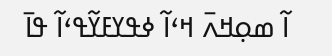ߊ߬ ߘߋ߲ߞߍ߫ ߞߵߊ߬ ߦߟߌߓߌ߬ߟߵߊ߬ ߟߊ߫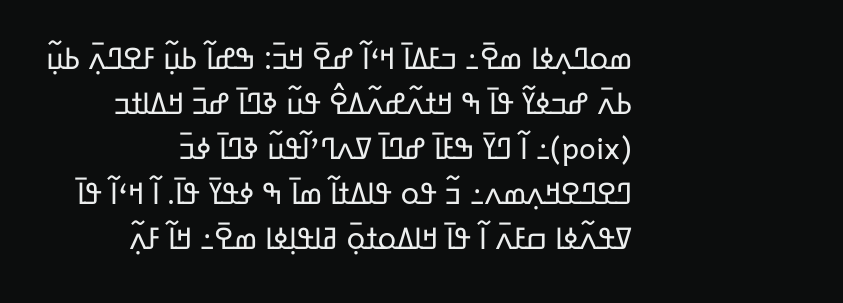ߘߋߣߍ߲ߦߊ ߘߐ߫߸ ߏߓߡߊ߫ ߞߵߊ߬ ߝߐ߫ ߞߏ߫: ߒߝߊ߬ ߕߎ߲߬ ߓߐߣߍ߲߫ ߕߎ߲߬ ߕߍ߫ ߝߏߦߌ߬ ߟߊ߫ ߒ ߞߙߍ߬ߝߍ߬ߡߐ߮ ߟߎ߬ ߢߣߊ߫ ߝߏ߫ ߞߡߊߙߏ (poix)߸ ߊ߬ ߣߌ߫ ߒߓߊ߫ ߝߣߊ߫ ߜߍߣߴߊ߬ߟߎ߬ ߢߣߊ߫ ߦߏ߫ ߣߐߣߐߞߍ߲ߘߍ߸ ߏ߬ ߟߋ ߟߊߡߙߊ߬ ߘߊ߫ ߒ ߦߟߌ߫ ߟߊ߫. ߊ߬ ߞߵߊ߬ ߟߊ߫ ߜߟߍ߬ߦߊ ߛߓߍ߫ ߊ߬ ߟߊ߫ ߞߊߡߋߙߋ߲߫ ߥߊߟߊ߲ߦߊ ߘߐ߫߸ ߞߊ߬ ߓߍ߲߬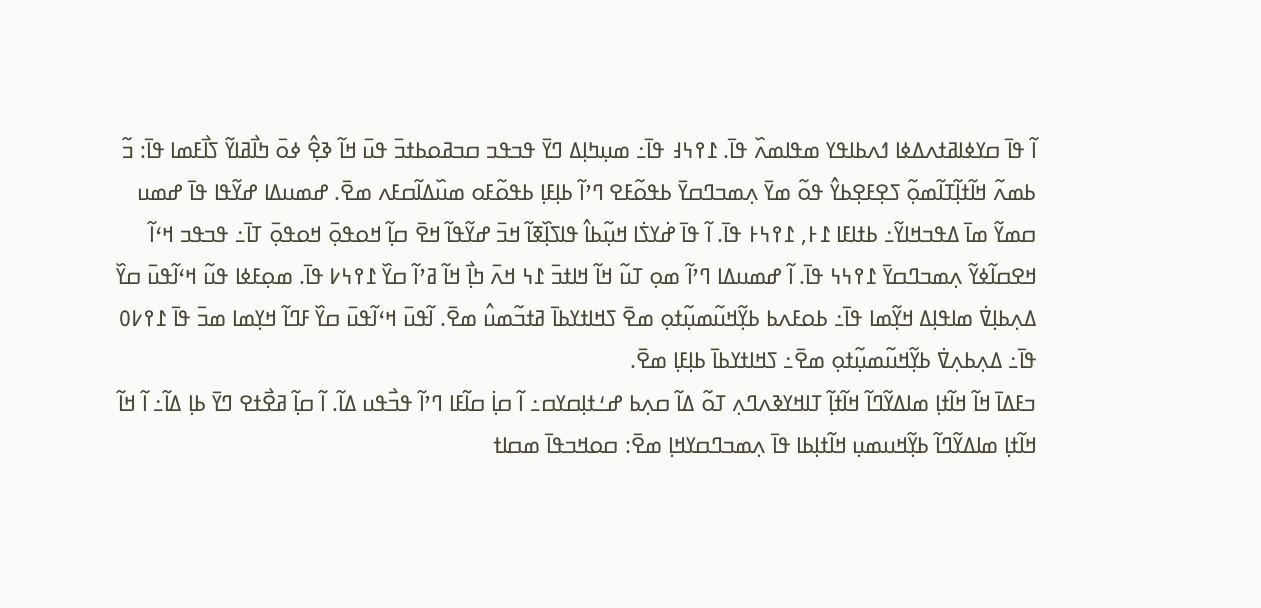ߊ߬ ߟߊ߫ ߛߌߦߊߥߙߍߡߦߊ ߗߍߕߊߟߌ ߘߟߊߘߍ߰ ߟߊ߫. ߁߉߆߃ ߟߊ߫߸ ߘߎ߲ߤߊ߲ߡ ߣߌ߫ ߟߏߟߏ ߛߏߥߋߕߙߏ߫ ߟߎ߫ ߞߊ߬ ߢߐ߲߮ ߦߋ߫ ߤߊ߯ߥߊߌ߬ ߖߊ߯ߓߘߊ ߟߊ߫: ߏ߬ ߕߘߍ߬ ߞߊ߬ߙߊ߲߬ߠߊ߬ߘߋ߲߬ ߖߐ߲ߓߐ߲ߕߌ߮ ߟߋ߬ ߘߌ߫ ߍ߲ߘߏߣߛߌ߫ ߕߟߋ߬ߓߐ ߣߴߊ߬ ߕߊ߲ߓߊ߲ ߕߟߋ߬ߓߋ ߘߎ߰ߡߊ߬ߛߓߍ ߘߐ߫. ߝߘߎߡߊ ߝߌ߬ߟߊ ߟߊ߫ ߝߘߎ ߛߘߌ߬ ߘߊ߫ ߡߟߏߞߊߌ߬߸ ߕߙߊߓߊ ߁߅, ߁߉߆߅ ߟߊ߫. ߊ߬ ߟߊ߫ ߝ߭ߌߖ߭ߊ ߞߎ߲߬ߕߊ߮ ߟߊߖߊ߲߰ߧߊ߬ ߞߏ߫ ߝߌ߬ߟߊ߬ ߞߐ߫ ߛߊ߲߬ ߞߋߟߋ߲߫ ߞߋߟߋ߲߫ ߠߊ߫߸ ߟߏߟߏ ߞߵߊ߬ ߞߐߛߊ߬ߦߌ߬ ߍ߲ߘߏߣߛߌ߫ ߁߉߆߆ ߟߊ߫. ߊ߬ ߝߘߎߡߊ ߣߴߊ߬ ߘߋ߲ ߠߎ߬ ߞߊ߬ ߞߊߙߏ߫ ߁߆ ߞߍ߫ ߤߊ߲߯ ߞߊ߬ ߥߴߊ߬ ߛߌ߰ ߁߉߆߇ ߟߊ߫. ߘߋ߲ߓߦߊ ߟߎ߬ ߞߵߊ߬ߟߎ߫ ߛߌ߰ ߡߍ߲ߕߊ߲ߜ߭ ߘߊߟߊ߲ߡ ߞߌ߲߬ߘߊ ߟߊ߫߸ ߕߋߓߍߕ ߕߌ߲߬ߞߎ߬ߘߎ߲߬ߙߋ߲ ߘߐ߫ ߖߞߊߙߌߕߊ߫ ߥߙߏ߬ߘߎ߮ ߘߐ߫. ߊ߬ߟߎ߫ ߞߵߊ߬ߟߎ߫ ߛߌ߰ ߓߣߊ߬ ߞߌ߲ߘߊ ߘߏ߫ ߟߊ߫ ߁߉߇߀ ߟߊ߫߸ ߡߍ߲ߕߍ߲ߜ߭ ߕߌ߲߬ߞߎ߬ߘߎ߲߬ߙߋ߲ ߘߐ߫߸ ߖߞߊߙߌߕߊ߫ ߕߊ߲ߓߊ߲ ߘߐ߫.
ߏߓߡߊ߫ ߞߊ߬ ߞߊ߬ߙߊ߲ ߘߊߡߌ߬ߣߊ߬ ߞߊ߬ߙߊ߲߬ ߠߊߞߌߢߍߣߍ߲ ߠߋ߬ ߡߊ߬ ߛߍ߲ߕ ߝߑߙߊ߲ߛߌߛ߸ ߊ߬ ߛߊ߲߭ ߛߊ߬ߓߊ ߣߴߊ߬ ߟߏ߯ߟߎ ߡߊ߬. ߊ߬ ߛߊ߲߬ ߥߐ߯ߙߐ ߣߌ߫ ߕߊ߲ ߡߊ߬߸ ߊ߬ ߞߊ߬ ߞߊ߬ߙߊ߲ ߘߊߡߌ߬ߣߊ߬ ߕߌ߲߬ߞߎߘߎ߲ ߞߊ߬ߙߊ߲ߕߊ ߟߊ߫ ߍ߲ߘߏߣߛߌߞߊ߲ ߘߐ߫: ߛߋߞߏߟߊ߫ ߘߛߊߙ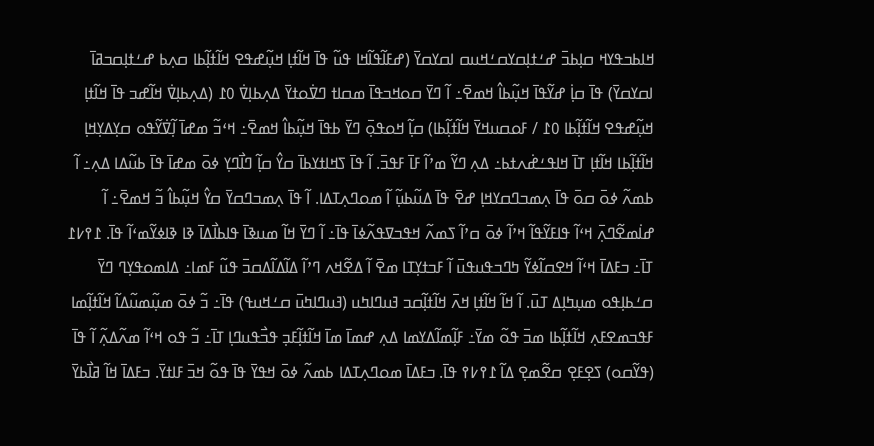ߞߊߕߏߟߌߞ ߛߊ߲ߕߏ߫ ߝߑߙߊ߲ߛߌߛߑߞߎߛ ߊߛߌߛߌ߫ (ߝߓߊ߬ߟߊ߬ߞߊ ߟߎ߬ ߟߊ߫ ߞߊ߬ߙߊ߲ ߞߎ߲߬ߝߟߐ ߞߊ߬ߙߊ߲߬ߕߊ ߛߍ߲ߕ ߝߑߙߊ߲ߛߏߥߊ߫ ߊߛߌߛߌ߫) ߟߊ߫ ߛߊ߲߭ ߝߌ߬ߟߊ߫ ߞߎ߲߬ߕߊ߮ ߞߘߐ߫߸ ߊ߬ ߣߌ߫ ߛߋߞߏߟߊ߫ ߘߛߊߙ ߣߜ߭ߋߙߌ߫ ߡߍ߲ߕߊ߲ߜ߭ ߀߁ (ߡߍ߲ߕߊ߲ߜ߭ ߞߊ߬ߝߏ ߟߊ߫ ߞߊ߬ߙߊ߲ ߞߎ߲߬ߝߟߐ ߞߊ߬ߙߊ߲߬ߕߊ ߀߁ / ߓߋߛߎߞߌ߫ ߞߊ߬ߙߊ߲߬ߕߊ) ߛߊ߲߬ ߞߋߟߋ߲߫ ߣߌ߫ ߕߟߊ߫ ߞߎ߲߬ߕߊ߮ ߞߘߐ߫߸ ߞߵߏ߬ ߘߝߊ߫ ߊ߲߬ߜ߭ߌ߬ߟߋ ߛߌ߲ߡߌ߲ߞߊ߲ ߞߊ߬ߙߊ߲߬ߕߊ ߞߊ߬ߙߊ߲ ߠߊ߫ ߞߊߟߑߝ߭ߍߙߕ߸ ߡߍ߲ ߣߌ߬ ߘߴߊ߬ ߓߊ߫ ߓߟߏ߫. ߊ߬ ߟߊ߫ ߖߞߊߙߌߕߊ߫ ߛߌ߮ ߛߊ߲߬ ߣߊ߯ߣߌ߲ ߦߋ߫ ߘߝߊ߫ ߟߊ߫ ߕߎ߬ߡߊ ߡߍ߲߸ ߊ߬ ߕߘߍ߬ ߦߋ߫ ߛߋ߫ ߟߊ߫ ߍ߲ߘߏߣߛߌߞߊ߲ ߝߐ߫ ߟߊ߫ ߡߎ߬ߕߎ߲߬ ߊ߬ ߘߋߣߍ߲ߠߡߊ. ߊ߬ ߟߊ߫ ߍ߲ߘߏߣߛߌ߫ ߛߌ߮ ߞߎ߲߬ߕߊ߮ ߏ߬ ߞߘߐ߫߸ ߊ߬ ߝߊ߭ߘߐ߬ߣߍ߲߫ ߞߵߊ߬ ߟߊߓߌ߬ߟߊ߬ ߞߴߊ߬ ߦߋ߫ ߛߴߊ߬ ߖߘߍ߬ ߞߟߏߜߟߍ߬ߦߊ߫ ߟߊ߫߸ ߊ߬ ߣߌ߫ ߞߊ߬ ߘߎߢߊ߫ ߟߊߕߊ߯ߡߊ߫ ߢߊ ߢߊߦߌ߬ߘߵߊ߬ ߟߊ߫. ߁߉߇߁ ߠߊ߫߸ ߏߓߡߊ߫ ߞߵߊ߬ ߞߐߛߊ߬ߦߌ߬ ߤߣߏߟߎߟߎ߫ ߊ߬ ߓߏߙߌ߲ߠߊ ߘߐ߫ ߊ߬ ߡߐ߬ߞߍ ߣߴߊ߬ ߡߊ߬ߡߊ߬ߡߛߏ߫ ߟߎ߬ ߓߘߊ߸ ߡߊߘߋߟߌ߲ߣ ߣߌ߫ ߛߑߕߊ߲ߟߋ ߘߎ߲ߤߊ߲ߡ ߠߎ߫. ߊ߬ ߞߊ߬ ߞߊ߬ߙߊ߲ ߞߍ߫ ߞߊ߬ߙߊ߲߬ߛߏ ߔߎߣߊߤߎ (ߔߎߣߊߤߎ߫ ߛߑߞߎߟ) ߟߊ߫߸ ߏ߬ ߦߋ߫ ߘߎ߲߬ߘߎ߬ߡߊ߬ ߞߊ߬ߙߊ߲߬ߘߊ ߓߟߏߘߐߓߍ߲ ߞߊ߬ߙߊ߲߬ߕߊ ߘߏ߫ ߟߋ߬ ߘߌ߫߸ ߓߊ߲߬ߘߊ߬ߡߌߘߊ ߡߍ߲ ߝߘߊ߫ ߘߊ߫ ߞߊ߬ߙߊ߲߬ߓߏ߲ ߟߏ߯ߟߎߣߊ߲ ߠߊ߫߸ ߏ߬ ߟߋ ߞߵߊ߬ ߘߍ߬ߡߍ߲߬ ߊ߬ ߟߊ߫ (ߟߌ߬ߛߋ) ߖߐ߲ߓߐ߲ ߛߐ߬ߘߐ߲ ߡߊ߬ ߁߉߇߉ ߟߊ߫. ߏߓߡߊ߫ ߘߋߣߍ߲ߠߡߊ ߕߘߍ߬ ߦߋ߫ ߞߟߌ߫ ߟߊ߫ ߟߋ߬ ߞߏ߫ ߓߊߙߌ߫. ߏߓߡߊ߫ ߞߊ߬ ߥߊ߯ߕߌ߫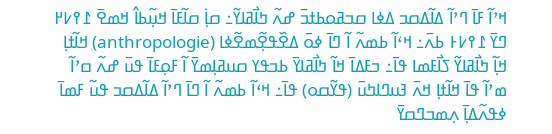ߞߴߊ߬ ߓߊ߫ ߣߴߊ߬ ߡߊ߬ߡߛߏ ߡߦߊ ߛߏߥߋߕߙߏ߫ ߝߍ߬ ߤߊ߯ߥߊߌ߬߸ ߛߊ߲߭ ߛߊ߬ߓߊ߫ ߞߎ߲߬ߕߊ߮ ߞߘߐ߫ ߁߉߇߂ ߣߌ߫ ߁߉߇߅ ߕߍ߫߸ ߞߵߊ߬ ߕߘߍ߬ ߊ߬ ߣߊ߫ ߦߋ߫ ߡߐ߰ߟߐ߲߬ߘߐ߬ߦߊ (anthropologie) ߞߊ߬ߙߊ߲ ߞߊ߲߬ ߤߊ߯ߥߊߌ߬ ߖߊ߯ߓߘߊ ߟߊ߫߸ ߏߓߡߊ߫ ߞߊ߬ ߤߊ߯ߥߊߌ߫ ߕߏߟߌ ߛߎߥߊ߲ߘߌ߫ ߊ߬ ߓߋ߲ߓߊ߫ ߟߎ߫ ߝߍ߬ ߛߴߊ߬ ߘߴߊ߬ ߟߊ߫ ߞߊ߬ߙߊ߲ ߞߍ߫ ߔߎߣߊߤߎ߫ (ߟߌ߬ߛߋ) ߟߊ߫߸ ߞߵߊ߬ ߕߘߍ߬ ߊ߬ ߣߊ߫ ߣߴߊ߬ ߡߊ߬ߡߛߏ ߟߎ߬ ߓߘߊ߫ ߦߟߍ߬ߡߊ߲߫ ߍ߲ߘߏߣߛߌ߫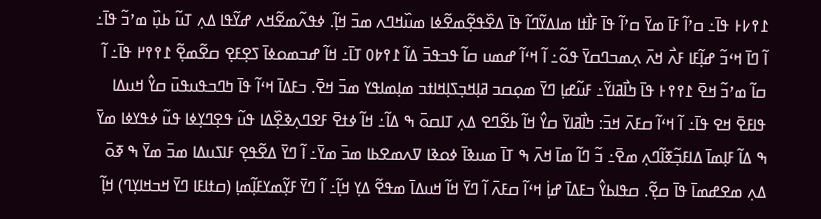߁߉߇߅ ߟߊ߫߸ ߛߴߊ߬ ߓߊ߫ ߘߌ߫ ߛߴߊ߬ ߟߊ߫ ߓߊ߯ߙߊ ߘߊߡߌ߬ߣߊ߬ ߟߊ߫ ߡߐ߰ߟߐ߲߬ߘߐ߬ߦߊ ߘߎ߰ߞߣߍ ߘߏ߫ ߞߊ߲߬. ߦߟߍ߬ߘߐ߬ߞߍ ߝߌ߬ߟߊ ߡߍ߲ ߠߎ߬ ߕߎ߲߰ ߘߴߏ߬ ߟߊ߫߸ ߊ߬ ߣߊ߫ ߞߵߏ߬ ߝߊ߲߬ߓߊ ߓߍ߯ ߞߍ߫ ߍ߲ߘߏߣߛߌ߫ ߟߋ߬߸ ߊ߬ ߞߵߊ߬ ߝߘߎ ߛߊ߬ ߟߏߟߏ߫ ߡߊ߬ ߁߉߈߀ ߠߊ߫߸ ߞߊ߬ ߝߏߘߋߦߊ߫ ߖߐ߲ߓߐ߲ ߛߐ߬ߘߐ߲߬ ߁߉߉߂ ߟߊ߫߸ ߊ߬ ߛߊ߬ ߘߴߏ߬ ߞߐ߫ ߁߉߉߅ ߟߊ߫ ߤߊ߯ߥߊߌ߬߸ ߓߎ߬ߝߊ߲ ߣߌ߫ ߘߋ߲ߛߏ ߥߊ߲ߞߏ߲ߖߊ߲ߞߊߙߏ ߘߊ߲ߘߊߟߌ ߘߏ߫ ߞߐ߫. ߏߓߡߊ߫ ߞߵߊ߬ ߟߊ߫ ߤߣߏߟߎߟߎ߫ ߛߌ߮ ߞߎߡߊ ߟߊߓߐ߫ ߞߐ ߟߊ߫߸ ߊ߬ ߞߵߊ߬ ߛߓߍ߫ ߞߏ߫: ߤߊ߯ߥߊߌ߫ ߛߌ߮ ߞߊ߬ ߕߐ߬ߣߐ ߡߍ߲ ߠߊߛߋ߫ ߒ ߡߊ߬߸ ߞߊ߬ ߦߙߐ߫ ߓߐߣߍ߲ߢߐ߲߰ߡߊ ߟߎ߬ ߟߐ߲ߣߌ߲ߦߊ ߟߎ߬ ߦߟߌߦߊ ߘߌ߫ ߒ ߡߊ߬ ߓߊ߲ߘߊ߫ ߡߊߓߏ߲߬ߧߊ߬ߣߍ߲ ߘߐ߫߸ ߏ߬ ߣߊ߬ ߘߊ߫ ߞߍ߫ ߒ ߠߊ߫ ߘߎߢߊ߫ ߦߋߢߊ ߜߍߘߐߕߊ ߘߏ߫ ߘߌ߫߸ ߊ߬ ߣߌ߫ ߡߐ߬ߟߐ߲ ߓߊߖߎߡߊ ߘߏ߫ ߘߌ߫ ߒ ߧߋ߫ ߡߍ߲ ߘߐߝߘߊ߫ ߟߊ߫ ߛߐ߲߬. ߛߟߊߕߌ߮ ߏߓߡߊ߫ ߝߊ߲߭ ߞߵߊ߬ ߛߓߍ߫ ߊ߬ ߣߌ߫ ߞߊ߬ ߞߎߡߊ߫ ߘߟߐ߬ ߡߌ߲ ߞߊ߲߬߸ ߊ߬ ߣߌ߫ ߓߌ߲߬ߘߌߓߊ߲߬ߘߊ߲ (ߛߙߊߓߊ ߣߌ߫ ߞߏߞߊߌ߲ߣ) ߞߊ߲߬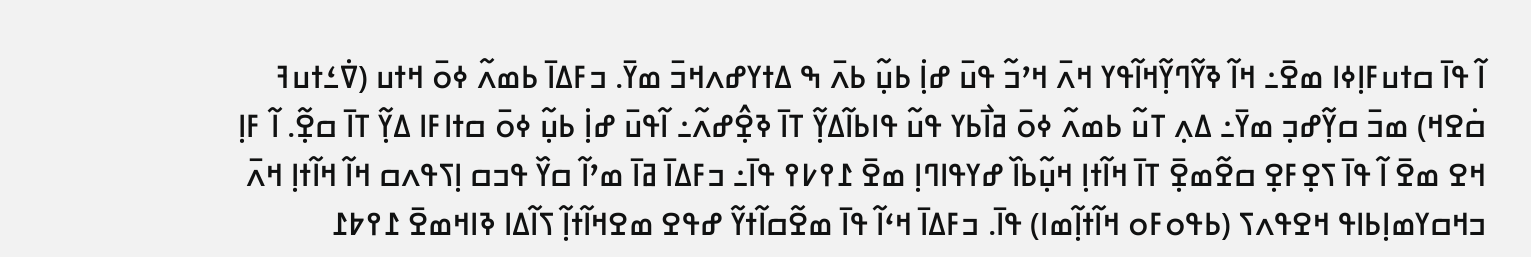ߊ߬ ߟߊ߫ ߛߙߎߓߊ߲ߦߊ ߘߐ߫߸ ߞߊ߬ ߢߌ߬ߣߌ߲߬ߞߊ߬ߟߌ ߞߍ߫ ߞߴߏ߬ ߟߎ߫ ߝߊ߲߭ ߕߎ߲߬ ߕߍ߫ ߒ ߡߙߌߝߍߞߏ߫ ߘߌ߫. ߏߓߡߊ߫ ߕߘߍ߬ ߦߋ߫ ߞߙߎ (ߜ߭ߑߙߎߔ ߛ߭ߐߞ) ߘߏ߫ ߛߌ߲߬ߝߏ߲ ߘߌ߫߸ ߡߍ߲ ߠߎ߬ ߕߘߍ߬ ߦߋ߫ ߥߊ߯ߕߌ ߟߎ߬ ߟߊߕߊ߬ߡߌ߲߬ ߠߊ߫ ߢߐ߲߮ߝߍ߬߸ ߊ߬ߟߎ߫ ߝߊ߲߭ ߕߎ߲߬ ߦߋ߫ ߛߙߊߓߊ ߡߌ߲߬ ߠߊ߫ ߛߐ߲߬. ߊ߬ ߓߊ߲ ߞߐ ߘߐ߫ ߊ߬ ߟߊ߫ ߖߐ߲ߓߐ߲ ߛߐ߬ߘߐ߲߫ ߠߊ߫ ߞߊ߬ߙߊ߲ ߞߎ߲߬ߕߊ߰ ߝߌߟߊߣߊ߲ ߘߐ߫ ߁߉߇߉ ߟߊ߫߸ ߏߓߡߊ߫ ߥߊ߫ ߘߴߊ߬ ߛߌ߰ ߟߏߛ ߊ߲ߖߟߍߛ ߞߊ߬ ߞߊ߬ߙߊ߲ ߞߍ߫ ߏߞߛߌߘߊ߲ߕߊߟ ߞߐߟߍߖ (ߕߟߋߓߋ ߞߊ߬ߙߊ߲߬ߘߊ) ߟߊ߫. ߏߓߡߊ߫ ߞߵߊ߬ ߟߊ߫ ߘߐ߬ߛߊ߬ߙߌ߬ ߝߟߐ ߘߐߞߊ߬ߙߊ߲߬ ߖߊ߬ߡߊ ߢߊߞߘߐ߫ ߁߉߈߁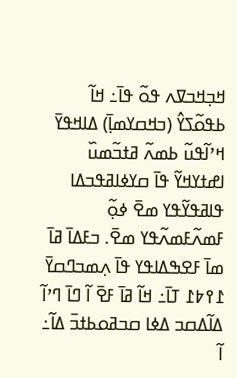ߞߏ߲ߞߏߜߍ ߟߋ߬ ߟߊ߫߸ ߞߊ߬ ߕߟߋ߬ߖߌ߮ (ߏߞߛߌߘߊ߲߫) ߡߊߞߟߌ߫ ߞߴߊ߬ߟߎ߬ ߕߘߍ߬ ߥߙߏ߬ߘߎ߰ ߊߝߙߌߞߌ߬ ߟߊ߫ ߛߌߦߊߥߟߏߡߊ ߟߊߥߟߌ߬ߟߌ ߘߐ߫ ߦߋ߲߬ ߓߘߍ߬ߓߘߍ߬ߟߌ ߘߐ߫. ߏߓߡߊ߫ ߥߊ߫ ߘߊ߫ ߓߐߒߡߊߟߌ ߟߊ߫ ߍ߲ߘߏߣߛߌ߫ ߁߉߈߁ ߠߊ߫߸ ߞߊ߬ ߥߊ߫ ߓߐ߫ ߊ߬ ߣߊ߫ ߣߴߊ߬ ߡߊ߬ߡߛߏ ߡߦߊ ߛߏߥߋߕߙߏ߫ ߡߊ߬߸ ߊ߬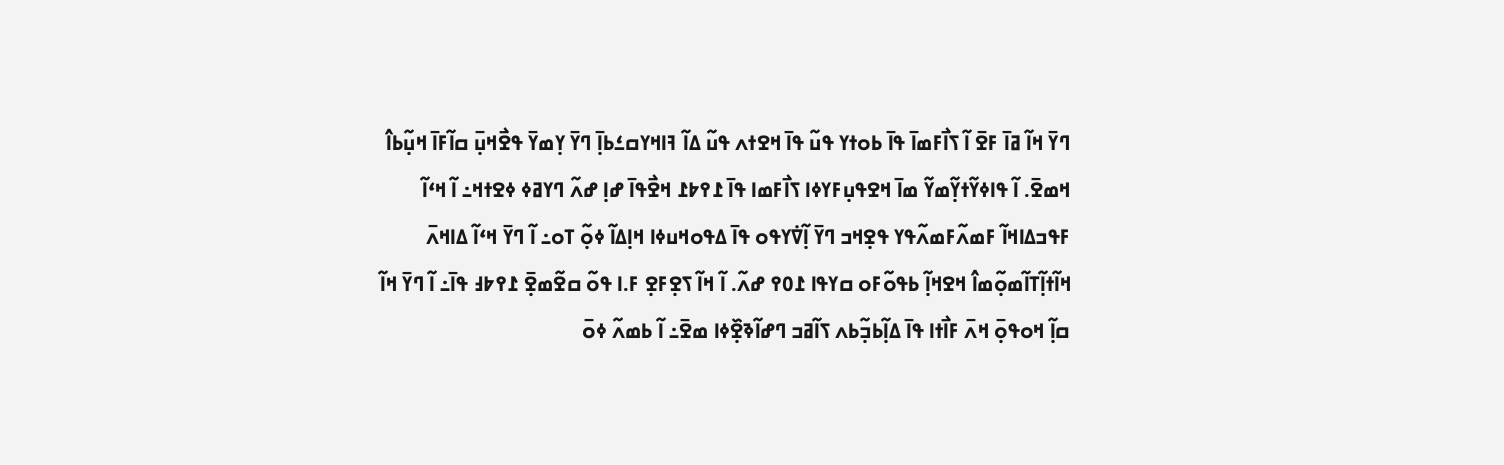ߣߌ߫ ߞߊ߬ ߥߊ߫ ߓߐ߫ ߊ߬ ߖߊ߯ߓߘߊ߫ ߟߊ߫ ߕߋߙߌ ߟߎ߬ ߟߊ߫ ߞߐߙߍ ߟߎ߬ ߡߊ߬ ߔߊߞߌߛߑߕߊ߲߫ ߣߌ߫ ߌ߲ߘߌ߫ ߟߐ߯ߞߎ߲߫ ߛߊ߬ߓߊ߫ ߞߎ߲߬ߕߊ߮ ߞߘߐ߫. ߊ߬ ߟߊߦߌ߬ߙߌ߲߬ߘߌ߬ ߘߊ߫ ߞߐߟߎ߲ߓߌߦߊ ߖߊ߯ߓߘߊ ߟߊ߫ ߁߉߈߁ ߞߐ߯ߟߊ߫ ߝߊ߲ ߝߍ߬ ߣߌߥߦ ߦߐߙߞ߸ ߊ߬ ߞߵߊ߬ ߓߟߏߡߊߞߊ߬ ߓߘߍ߬ߓߘߍ߬ߟߌ ߟߐ߲ߞߏ ߣߌ߫ ߊ߲߬ߜ߭ߌߟߋ ߟߊ߫ ߡߟߋߞߎߦߊ ߞߊ߲ߡߊ߬ ߦߋ߲߬ ߠߋ߸ ߊ߬ ߣߌ߫ ߞߵߊ߬ ߡߊߞߍ߫ ߞߊ߬ߙߊ߲߬ߠߊ߬ߘߋ߲߬ߘߊ߮ ߞߐߞߊ߲߬ ߕߟߋ߬ߓߋ ߛߌߟߊ ߁߀߉ ߝߍ߬. ߊ߬ ߞߊ߬ ߖߐ߲ߓߐ߲ ߓ.ߊ ߟߋ߬ ߛߐ߬ߘߐ߲߫ ߁߉߈߃ ߟߊ߫߸ ߊ߬ ߣߌ߫ ߞߊ߬ ߛߊ߲߬ ߞߋߟߋ߲߫ ߞߍ߫ ߓߊ߯ߙߊ ߟߊ߫ ߡߊ߲߬ߕߏ߲߬ߕߍ ߖߊ߬ߥߏ ߣߝߊ߬ߢߐ߲߰ߦߊ ߘߐ߫߸ ߊ߬ ߕߘߍ߬ ߦߋ߫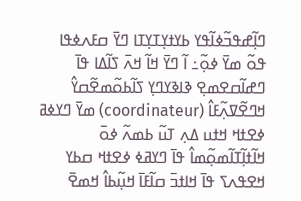ߣߊ߲߬ߝߟߏ߬ߦߊ߬ߟߌ ߕߌߙߌ߲ߠߌ߲ߠߊ ߣߌ߫ ߛߓߍߦߟߊ ߟߋ߬ ߘߌ߫ ߦߋ߲߬߸ ߊ߬ ߣߌ߫ ߞߊ߬ ߞߍ߫ ߖߊ߬ߡߊ ߟߊ߫ ߣߝߊ߬ߛߐߘߐ߲ ߢߊߢߌߣߌ߲ ߖߊ߬ߕߋ߬ߘߐ߬ߛߌ߮ ߞߣߐ߬ߜߍ߲߬ߓߊ߮ (coordinateur) ߘߌ߫ ߣߌߦߥ ߦߐߙߞ ߞߙߎ ߡߍ߲ ߠߎ߬ ߕߘߍ߬ ߦߋ߫ ߞߊ߬ߙߊ߲߬ߠߊ߬ߘߋ߲߬ߘߊ߮ ߟߊ߫ ߣߌߥߦ ߦߐߙߞ ߛߕߌ ߞߐߟߍߖ ߟߊ߫ ߞߊߙߏ߫ ߛߊ߬ߓߊ߫ ߞߎ߲߬ߕߊ߮ ߞߘߐ߫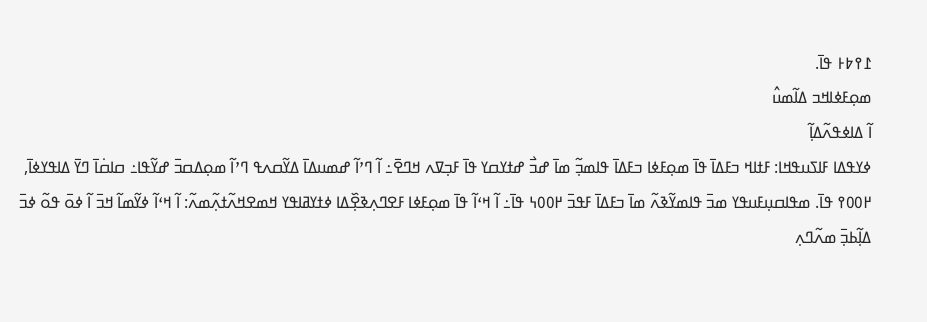߁߉߈߅ ߟߊ߫.
ߘߋ߲ߓߦߊߞߏ ߡߊ߬ߘߎ߮
ߊ߬ ߡߊߦߟߍ߬ߡߊ߲߬
ߦߌߟߡߊ ߓߊߖߎߟߞߊ: ߓߙߊߞ ߏߓߡߊ߫ ߟߊ߫ ߘߋ߲ߓߦߊ ߏߓߡߊ߫ ߟߊߘߏ߲߬ ߘߊ߫ ߝߏ߯ ߝߙߌߛߌ ߟߊ߫ ߓߏ߲ߜߍ ߞߣߐ߫߸ ߊ߬ ߣߴߊ߬ ߝߘߎߡߊ߫ ߡߌ߬ߛߍߟ ߣߴߊ߬ ߘߋ߲ߡߛߏ߫ ߝߌ߬ߟߊ߸ ߛߊߛ߭ߊ߫ ߣߌ߫ ߡߊߟߌߦߊ߫, ߂߀߀߉ ߟߊ߫. ߘߟߊߛߎ߲ߓߎߟߌ ߘߏ߫ ߟߊߘߌ߬ߢߍ߬ ߘߊ߫ ߏߓߡߊ߫ ߓߟߏ߫ ߂߀߀߆ ߟߊ߫߸ ߊ߬ ߞߵߊ߬ ߟߊ߫ ߘߋ߲ߓߦߊ ߓߐߣߍ߲ߢߐ߲߰ߡߊ ߦߙߌߥߊߟߌ ߞߘߐߞߍ߬ߙߍ߲߬ߘߍ߬: ߊ߬ ߞߵߊ߬ ߦߌ߬ߘߊ߬ ߞߏ߫ ߊ߬ ߦߋ߫ ߟߋ߬ ߦߏ߫ ߡߊ߲߬ߕߏ߲߫ ߘߍ߬ߣߍ߲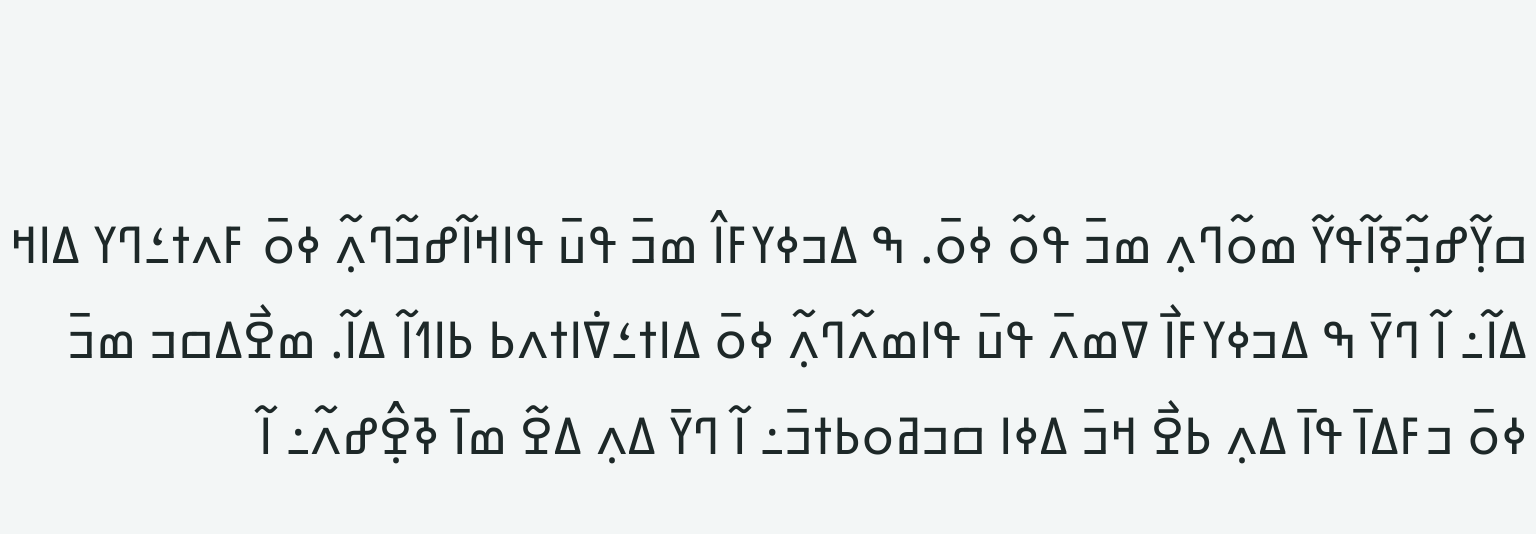ߛߌ߲߬ߝߏ߲߬ߧߊ߬ߟߌ߬ ߘߋ߬ߣߍ߲ ߘߏ߫ ߟߋ߬ ߦߋ߫. ߒ ߡߏߦߌߓߊ߮ ߘߏ߫ ߟߎ߫ ߟߊߞߊ߬ߝߏ߬ߣߍ߲߬ ߦߋ߫ ߓߍߙߑߣߌ ߡߊߞ ߡߊ߬߸ ߊ߬ ߣߌ߫ ߒ ߡߏߦߌߓߊ߯ ߜߘߍ߫ ߟߎ߫ ߟߊߘߍ߬ߣߍ߲߬ ߦߋ߫ ߡߊߙߑߜ߭ߊߙߍߕ ߕߊߗߊ߬ ߡߊ߬. ߘߐ߯ߡߛߏ ߘߏ߫ ߦߋ߫ ߏߓߡߊ߫ ߟߊ߫ ߡߍ߲ ߕߐ߯ ߞߏ߫ ߡߦߊ ߛߏߥߋߕߙߏ߫߸ ߊ߬ ߣߌ߫ ߡߍ߲ ߡߐ߬ ߘߊ߫ ߢߐ߲߮ߝߍ߬߸ ߊ߬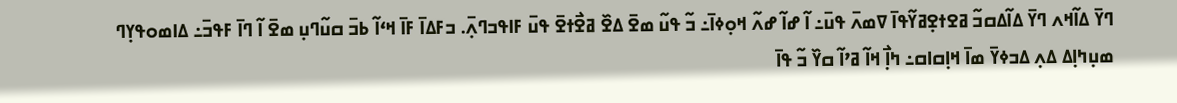ߣߌ߫ ߡߊ߬ߞߍ ߣߌ߫ ߡߊ߬ߡߛߏ߬ ߥߐߙߐ߲ߥߌ߬ߟߊ߫ ߜߘߍ߫ ߟߎ߫߸ ߊ߬ ߝߊ߬ ߝߍ߬ ߞߋ߲ߦߊ߫߸ ߏ߬ ߟߎ߬ ߘߐ߫ ߡߐ߰ ߥߐ߯ߙߐ߫ ߟߎ߫ ߓߊߟߏߣߍ߲߫. ߏߓߡߊ߫ ߓߊ߫ ߞߵߊ߬ ߕߏ߫ ߛߎ߬ߣߎ߲ ߘߐ߫ ߊ߬ ߣߊ߫ ߓߟߏ߫߸ ߡߊߘߋߟߌ߲ߣ ߘߎ߲ߤߊ߲ߡ ߡߍ߲ ߡߏߦߌ߫ ߘߊ߫ ߞߊ߲ߛߊߛ߸ ߤߊ߲߯ ߞߊ߬ ߥߴߊ߬ ߛߌ߰ ߏ߬ ߟߊ߫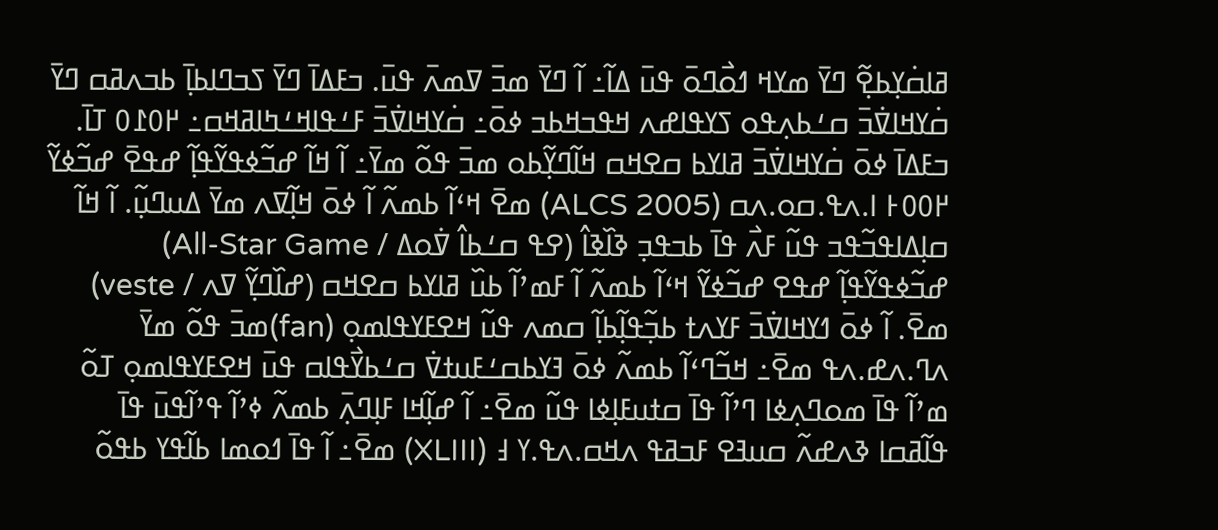ߥߊߛ߭ߌ߲ߕߐ߲߬ ߣߌ߫ ߘߌߞ ߗߋ߯ߣߋ߫ ߟߎ߫ ߡߊ߬߸ ߊ߬ ߣߌ߫ ߘߏ߫ ߜߘߍ߫ ߟߎ߫. ߏߓߡߊ߫ ߣߌ߫ ߖߏߣߊߕߊ߲߫ ߕߏߍߥߛ ߣߌ߫ ߛ߭ߌߞߊߜ߭ߏ߫ ߛߑߕߍ߲ߟߋ ߖߌߟߊߝߍ ߞߟߏߞߕߏ ߦߋ߫߸ ߛ߭ߌߞߊߜ߭ߏ߫ ߓߑߟߊߞߑߤߊߥߞߛ߸ ߂߀߁߀ ߠߊ߫. ߏߓߡߊ߫ ߦߋ߫ ߛ߭ߌߞߊߜ߭ߏ߫ ߥߊߌߕ ߛߐߞߛ ߞߊ߬ߣߌ߲߬ߕߋ ߘߏ߫ ߟߋ߬ ߘߌ߫߸ ߊ߬ ߞߊ߬ ߝߏ߬ߦߟߌ߬ߟߊ߲߬ ߝߟߐ߫ ߝߏ߬ߦߌ߬ ߂߀߀߅ ߊ.ߍߟ.ߛߋ.ߍߛ (ALCS 2005) ߘߐ߫ ߞߵߊ߬ ߕߘߍ߬ ߊ߬ ߦߋ߫ ߞߊ߲߬ߜߍ ߘߌ߫ ߡߎߣߎ߲߬. ߊ߬ ߞߊ߬ ߛߊ߲ߡߊߟߏ߬ߟߏ ߟߎ߬ ߓߍ߯ ߟߊ߫ ߕߏߟߏ߲ ߢߊ߰ߢߊ߮ (ߐߟ ߛߑߕߊ߮ ߜ߭ߋߡ / All-Star Game) ߝߏ߬ߦߟߌ߬ߟߊ߲߬ ߝߟߐ ߝߏ߬ߦߌ߬ ߞߵߊ߬ ߕߘߍ߬ ߊ߬ ߓߘߴߊ߬ ߕߎ߰ ߥߊߌߕ ߛߐߞߛ (ߝߊ߰ߣߌ߲߬ ߜߍ / veste) ߘߐ߫. ߊ߬ ߦߋ߫ ߗߌߞߊߜ߭ߏ߫ ߓߌߍߙ ߕߏ߲߬ߟߊ߲߬ߕߊ߲߬ ߛߘߍ ߟߎ߬ ߞߐߓߌߟߊߘߋ߲ (fan)ߘߏ߫ ߟߋ߬ ߘߌ߫ ߍߣ.ߍߝ.ߍߟ ߘߐ߫߸ ߞߏ߬ߣߵߊ߬ ߕߘߍ߬ ߦߋ߫ ߔߌߕߛߑߓߎߙߜ߭ ߛߑߕߌ߯ߟߊߛ ߟߎ߫ ߞߐߓߌߟߊߘߋ߲ ߠߋ߬ ߘߴߊ߬ ߟߊ߫ ߘߋߣߍ߲ߦߊ ߣߴߊ߬ ߟߊ߫ ߛߙߎߓߊ߲ߦߊ ߟߎ߬ ߘߐ߫߸ ߊ߬ ߝߊ߲߬ߞߊ ߓߊ߲ߣߍ߲߫ ߕߘߍ߬ ߦߴߊ߬ ߟߴߊ߬ߟߎ߫ ߟߊ߫ ߟߊ߬ߥߛߊ ߢߍߝߍ߬ ߛߎߔߐ ߓߏߥߟ ߍߞߛ.ߍߟ.ߌ ߃ (XLIII) ߘߐ߫߸ ߊ߬ ߟߊ߫ ߗߋߘߊ ߕߊ߬ߟߌ ߕߟߋ߬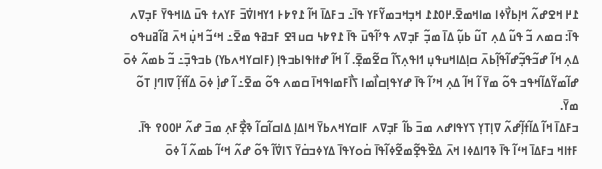߁߂ ߞߐߝߍ߬ ߞߊ߲ߕߌ߯ߦߊ ߘߊߞߘߐ߫.߂߀߁߁ ߞߏ߲ߞߏߘߌ߬ߓߌ ߟߊ߫߸ ߏߓߡߊ߫ ߞߊ߬ ߁߉߈߅ ߗߌߞߊߜ߭ߏ߫ ߓߌߍߙ ߟߎ߫ ߡߊߞߟߌ߫ ߓߏ߲ߜߍ ߟߊ߫: ߛߘߍ ߏ߬ ߟߎ߬ ߡߍ߲ ߠߎ߬ ߕߎ߲߬ ߡߊ߫ ߘߏ߲߬ ߓߏ߲ߜߍ ߟߴߊ߬ߟߎ߫ ߟߊ߫ ߁߉߈߆ ߛߎߔߐ ߓߏߥߟ ߘߐ߫߸ ߞߵߏ߬ ߞߎ߲߭ ߞߍ߫ ߥߊ߬ߥߎߟߋ ߡߍ߲ ߞߊ߬ ߝߏ߬ߟߏ߲߬ߝߊ߬ߟߊ߲߬ߕߍ߫ ߛߊ߲ߡߊߞߎߟߎ߲ ߗߊߟߍ߲ߖߊ߬ ߛߐ߬ߘߐ߲߫. ߊ߬ ߞߊ߬ ߝߙߊߟߊߕߏߟߊ߲ (ߓߊߛߌߞߍߕߌ) ߕߏߟߏ߲߫߸ ߏ߬ ߕߘߍ߬ ߦߋ߫ ߝߊ߬ߘߌ߬ߡߊ߬ߞߟߏ ߟߋ߬ ߘߌ߫ ߊ߬ ߞߊ߬ ߡߍ߲ ߞߴߊ߬ ߟߊ߫ ߝߌߟߊ߲ߛߊ߯ߘߊ ߖߊ߯ߓߘߊߟߞߊ߫ ߛߘߍ ߟߋ߬ ߘߐ߫߸ ߊ߬ ߝߊ߲߭ ߦߋ߫ ߡߊ߬ߙߊ߲߬ ߜߊߣߊ߲ ߠߋ߬ ߘߌ߫.
ߏߓߡߊ߫ ߞߊ߬ ߡߊ߬ߙߊ߲߬ߝߍ߬ ߜߊ߲ߠߌ߲ ߖߌߟߊߝߍ ߘߏ߫ ߕߊ߬ ߓߏ߲ߜߍ ߓߊߛߌߞߍߕߌ߫ ߞߊߡߊ߲ ߡߊߛߊ߬ߛߊ߬ ߢߐ߲߯ߓߍ߲ ߘߏ߫ ߝߍ߬ ߂߀߀߉ ߟߊ߫. ߓߙߊߞ ߏߓߡߊ߫ ߞߵߊ߬ ߟߊ߫ ߢߣߊߡߦߊ ߞߍ߫ ߡߐ߰ߟߐ߲߬ߘߐ߬ߦߊ߬ߟߊ߫ ߛ߭ߋߌߟߊ߫ ߡߌߦߏߛ߭ߌ߫ ߖߊߜ߭ߊ߬ ߟߋ߬ ߝߍ߬ ߞߵߊ߬ ߕߘߍ߬ ߊ߬ ߦߋ߫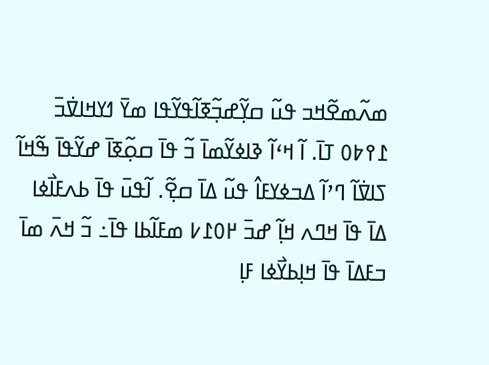ߘߍ߬ߘߐ߬ߞߏ ߟߎ߬ ߛߌ߲߬ߝߏ߲߬ߧߊ߬ߟߌ߬ߟߊ ߘߌ߫ ߗߌߞߊߜ߭ߏ߫ ߁߉߈߀ ߠߊ߫. ߊ߬ ߞߵߊ߬ ߢߊߦߌ߬ߘߊ߫ ߏ߬ ߟߊ߫ ߛߋ߲߬ߧߊ߫ ߝߌ߬ߟߊ߫ ߒ߬ߞߊ߬ ߖߊߜ߭ߊ߬ ߣߴߊ߬ ߡߏߦߌߓߊ߮ ߟߎ߬ ߡߊ߫ ߛߐ߲߬. ߊ߬ߟߎ߫ ߟߊ߫ ߕߍߓߊ߯ߦߊ ߡߊ߫ ߟߊ߫ ߞߣߍ ߞߊ߲߬ ߝߏ߫ ߂߀߁߇ ߘߓߊ߬ߕߊ ߟߊ߫߸ ߏ߬ ߞߍ߫ ߘߊ߫ ߏߓߡߊ߫ ߟߊ߫ ߞߊ߲ߕߌ߯ߦߊ ߓߊ߲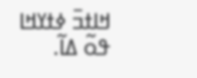ߞߊߙߏ߫ ߦߙߌߞߊ ߟߋ߬ ߡߊ߬.